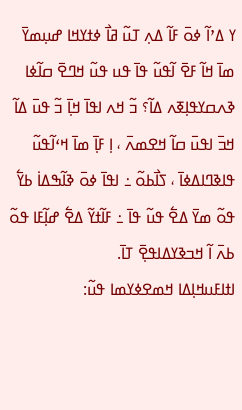ߌ ߡߴߊ߬ ߦߋ߫ ߓߊ߬ ߡߍ߲ ߠߎ߬ ߥߊ߯ ߦߙߌߞߊ ߝߎ߲ߘߌ߫ ߘߊ߫ ߞߊ߬ ߓߐ߫ ߊ߬ߟߎ߬ ߟߊ߫ ߟߎ ߟߎ߬ ߞߣߐ߫ ߛߊ߬ߦߊ ߢߍߛߌߟߊ߲ߧߍ ߡߊ߬؟ ߏ߬ ߞߍ ߊߟߊ߫ ߞߊ߲߫ ߏ߬ ߟߎ߫ ߡߊ߬ ߞߏ߫ ߊߟߎ߫ ߛߊ߬ ߞߐߘߍ߫ ، ߊ߲ ߓߊ߲߫ ߘߊ߫ ߞߵߊ߬ߟߎ߬ ߟߊߢߣߊߡߦߊ߫ ، ߖߊ߯ߕߋ߬ ߸ ߊߟߊ߫ ߦߋ߫ ߢߊ߬ߒߡߊ߭ ߕߌ߱ ߟߋ߬ ߘߌ߫ ߡߐ߱ ߟߎ߬ ߟߊ߫ ߸ ߓߊ߬ߙߌ߬ ߡߐ߱ ߝߊ߲߬ߓߊ ߟߋ߬ ߕߍ߫ ߊ߬ ߞߏߢߌߡߊߟߐ߲߫ ߠߊ߫.
ߊߙߊߓߎߞߊ߲ߡߊ ߞߘߐߦߌߘߊ ߟߎ߬: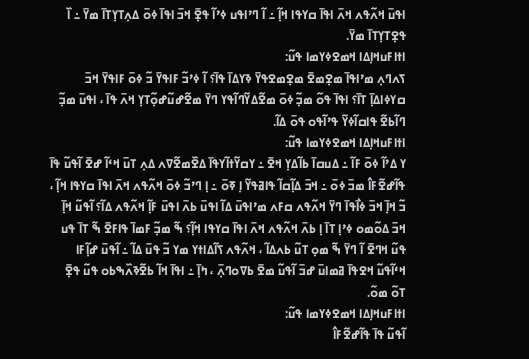ߊߟߎ߫ ߞߍ߬ߟߍ ߞߍ߫ ߊߟߊ߫ ߛߌߟߊ ߞߊ߲߬ ߸ ߊ߬ ߣߴߊߟߎ ߦߴߊ߬ ߟߐ߲߫ ߞߏ߫ ߊߟߊ߫ ߦߋ߫ ߡߍ߲ߠߌ߲ߠߊ߫ ߘߌ߫ ߸ ߊ߰ ߟߐ߲ߠߌ߲ߠߊ߫ ߘߌ߫.
ߊߙߊߓߎߞߊ߲ߡߊ ߞߘߐߦߌߘߊ ߟߎ߬:
ߖߍߣߍ߲ ߘߴߊߟߊ߫ ߘߐ߲ߘߐ߫ ߘߐ߲ߘߐߟߌ߫ ߢߌߡߊ߫ ߟߊ߫؟ ߊ߬ ߦߴߏ߬ ߓߊߟߌ߫ ߏ߬ ߦߋ߫ ߓߊߟߌ߫ ߞߏ߫ ߛߌߦߊߡߊ߲߫ ߠߊ߫؟ ߊߟߊ߫ ߟߋ߬ ߘߏ߲߬ ߦߋ߫ ߘߐ߬ߡߌ߬ߣߊ߬ߟߌ ߣߌ߫ ߘߐ߬ߝߎ߬ߝߋ߲߬ߠߌ߲ ߞߍ߫ ߟߊ߫ ، ߊߟߎ߫ ߘߏ߲߬ ߣߊ߬ߕߐ߬ ߟߊߛߊ߬ߦߌ߬ ߟߴߊ߬ߟߋ ߟߋ߫ ߡߊ߬.
ߊߙߊߓߎߞߊ߲ߡߊ ߞߘߐߦߌߘߊ ߟߎ߬:
ߌ ߡߴߊ߬ ߦߋ߫ ߓߊ߬ ߸ ߡߎߛߊ߫ ߕߊ߬ߡߌ߲ ߞߐ߫ ߸ ߌߛߌ߬ߙߊ߬ߌߟߊ߫ ߡߐ߰ߘߐ߬ߜߍ ߡߍ߲ ߠߎ߫ ߞߵߊ߬ ߝߐ߫ ߊ߬ߟߎ߬ ߟߊ߫ ߟߊ߬ߝߐ߬ߓߊ߮ ߘߏ߫ ߦߋ߫ ߸ ߞߏ߫ ߡߊ߲߬ߛߊ߬ ߟߊߥߟߌ߬ ߊ߲ ߧߋ߫ ߸ ߊ߲ ߣߴߏ߬ ߦߋ߫ ߞߍ߬ߟߍ ߞߍ߫ ߊߟߊ߫ ߛߌߟߊ ߞߊ߲߬ ، ߏ߬ ߞߊ߲߫ ߞߏ߫ ߦߊ߯ߟߊ߫ ߣߌ߫ ߞߍ߬ߟߍ ߛߓߍ ߘߴߊߟߎ߫ ߡߊ߬ ߊߟߎ߫ ߕߍ߫ ߊߟߎ߫ ߓߊ߲߬ ߞߍ߬ߟߍ ߡߊ߬؟ ߊ߬ߟߎ߬ ߞߊ߲߫ ߞߏ߫ ߡߋ߬ߘߋ ߦߴߊ߲ ߠߊ߫ ߊ߲ ߕߍ߫ ߞߍ߬ߟߍ ߞߍ߫ ߊߟߊ߫ ߛߌߟߊ ߞߊ߲߬؟ ߒ߬ ߘߏ߲߬ ߓߘߊ߫ ߟߊߓߐ߫ ߒ߬ ߠߊ߫ ߟߎ ߟߎ߬ ߞߣߐ߫ ߊ߬ ߣߌ߫ ߒ߬ ߘߋ߲ ߠߎ߬ ߕߍߡߊ߬ ، ߞߍ߬ߟߍ ߖߊ߬ߡߊߙߌ ߘߌ ߏ߬ ߟߎ߫ ߡߊ߬ ߸ ߊ߬ߟߎ߫ ߝߊ߲߬ߓߊ ߞߵߊ߬ߟߎ߬ ߞߐߟߊ߫ ߥߘߊߎ߫ ߝߏ߫ ߊ߬ߟߎ߬ ߘߐ߫ ߕߜߋߣߍ߲߫ ، ߤߊ߲߫ ߸ ߊߟߊ߫ ߞߊ߬ ߕߐ߬ߢߍ߰ߒߕߋ ߟߎ߬ ߟߐ߲߫ ߠߋ߬ ߘߋ߬.
ߊߙߊߓߎߞߊ߲ߡߊ ߞߘߐߦߌߘߊ ߟߎ߬:
ߊ߬ߟߎ߬ ߟߊ߫ ߟߊ߬ߝߐ߬ߓߊ߮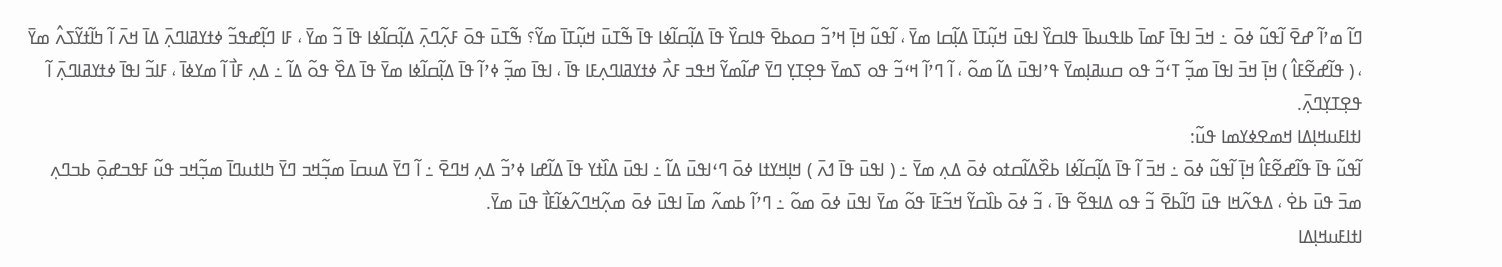ߣߊ߬ ߘߴߊ߬ ߝߐ߫ ߊ߬ߟߎ߬ ߦߋ߫ ߸ ߞߏ߫ ߊߟߊ߫ ߓߘߊ߫ ߕߊߟߎߕߊ߫ ߟߊߛߌ߰ ߊߟߎ߫ ߞߎ߲߬ߠߊ߫ ߡߊ߲߬ߛߊ ߘߌ߫ ، ߊ߬ߟߎ߬ ߞߊ߲߫ ߞߴߏ߬ ߛߋߕߐ߫ ߟߊߛߌ߰ ߟߊ߫ ߡߊ߲߬ߛߊ߬ߦߊ ߟߊ߫ ߒ߬ߠߎ߫ ߞߎ߲߬ߠߊ߫ ߘߌ߬؟ ߒ߬ߠߎ߫ ߟߋ߫ ߓߍ߲߬ߣߍ߲߫ ߡߊ߲߬ߛߊ߬ߦߊ ߟߊ߫ ߏ߬ ߘߌ߫ ، ߓߊ ߣߊ߲߬ߝߟߏ߬ ߦߙߌߥߊߣߍ߲߫ ߡߊ߫ ߞߍ߫ ߊ߬ ߤߊ߬ߙߌ߬ߖߍ߮ ߘߌ߫ ، ( ߟߊ߬ߝߐ߬ߓߊ߮ ) ߞߊ߲߫ ߞߏ߫ ߊߟߊ߫ ߘߏ߲߬ ߠߵߏ߬ ߟߋ ߛߎߥߊ߲ߘߌ߫ ߟߴߊߟߎ߫ ߡߊ߬ ߘߋ߬ ، ߊ߬ ߣߴߊ߬ ߞߵߏ߬ ߟߋ ߖߘߌ߫ ߟߐ߲ߠߌ߲ ߣߌ߫ ߝߊ߬ߘߌ߬ ߞߟߏ ߓߍ߯ ߦߙߌߥߊߣߍ߲ߓߊ ߟߊ߫ ، ߊߟߊ߫ ߘߏ߲߬ ߦߴߊ߬ ߟߊ߫ ߡߊ߲߬ߛߊ߬ߦߊ ߘߌ߫ ߟߊ߫ ߡߐ߰ ߟߋ߬ ߡߊ߬ ߸ ߡߍ߲ ߓߊ߯ ߊ߬ ߘߌߦߊ߫ ، ߓߊߏ߬ ߊߟߊ߫ ߦߙߌߥߊߣߍ߲߫ ߊ߬ ߟߐ߲ߠߌ߲ߣߍ߲߫.
ߊߙߊߓߎߞߊ߲ߡߊ ߞߘߐߦߌߘߊ ߟߎ߬:
ߊ߬ߟߎ߬ ߟߊ߫ ߟߊ߬ߝߐ߬ߓߊ߮ ߞߊ߲߫ ߊ߬ߟߎ߬ ߦߋ߫ ߸ ߞߏ߫ ߊ߬ ߟߊ߫ ߡߊ߲߬ߛߊ߬ߦߊ ߕߐ߰ߡߊ߬ߛߙߋ ߦߋ߫ ߡߍ߲ ߘߌ߫ ߸ ( ߊߟߎ߫ ߟߊ߫ ߗߍ߫ ) ߞߊ߲ߞߌߙߊ ߦߋ߫ ߣߵߊߟߎ߫ ߡߊ߬ ߸ ߊߟߎ߫ ߡߊ߰ߙߌ ߟߊ߫ ߡߊ߬ߝߊ ߦߴߏ߬ ߡߍ߲ ߞߣߐ߫ ߸ ߊ߬ ߣߌ߫ ߡߎߛߊ߫ ߘߏ߲߬ߞߏ ߣߌ߫ ߤߊߙߎߣߊ߫ ߘߏ߲߬ߞߏ ߟߎ߬ ߓߟߏߝߋ߲߫ ߕߏߣߍ߲ ߘߏ߫ ߟߎ߫ ߕߐ߭ ، ߡߟߍ߬ߞߊ ߟߎ߫ ߣߊ߬ߕߐ߫ ߏ߬ ߟߋ ߡߊߟߐ߬ ߟߊ߫ ، ߏ߬ ߦߋ߫ ߕߊ߰ߛߌ߬ ߞߏ߬ߓߊ߫ ߟߋ߬ ߘߌ߫ ߊߟߎ߫ ߦߋ߫ ߘߋ߬ ߸ ߣߴߊ߬ ߕߘߍ߬ ߘߊ߫ ߊߟߎ߫ ߦߋ߫ ߘߍ߲߬ߞߣߍ߬ߦߊ߬ߓߊ߯ ߟߎ߫ ߘߌ߫.
ߊߙߊߓߎߞߊ߲ߡߊ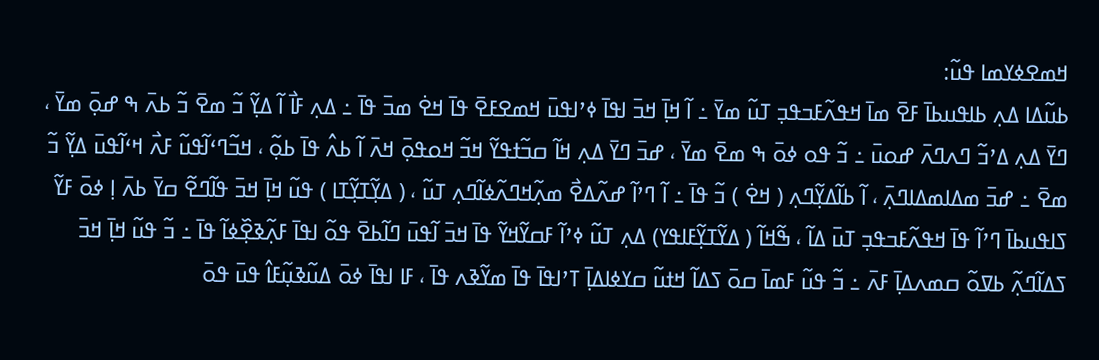ߞߘߐߦߌߘߊ ߟߎ߬:
ߕߎ߬ߡߊ ߡߍ߲ ߕߊߟߎߕߊ߫ ߓߐ߫ ߘߊ߫ ߞߟߍ߬ߓߏߟߏ߲ ߠߎ߬ ߘߌ߫ ߸ ߊ߬ ߞߊ߲߫ ߞߏ߫ ߊߟߊ߫ ߦߴߊߟߎ߫ ߞߘߐߓߐ߫ ߟߊ߫ ߞߐ߭ ߘߏ߫ ߟߊ߫ ߸ ߡߍ߲ ߓߊ߯ ߊ߬ ߡߌ߲߬ ߏ߬ ߘߐ߫ ߏ߬ ߕߍ߫ ߒ ߝߋ߲߫ ߘߌ߫ ، ߣߌ߫ ߡߍ߲ ߡߴߏ߬ ߣߍߣߍ߫ ߝߋߎ߫ ߸ ߏ߬ ߟߋ ߦߋ߫ ߒ ߘߐ߫ ߘߌ߫ ، ߝߏ߫ ߣߌ߫ ߡߍ߲ ߞߊ߬ ߛߏ߬ߙߟߌ߬ ߞߏ߬ ߞߋߟߋ߲߫ ߞߍ߫ ߊ߬ ߕߍ߮ ߟߊ߫ ߕߋ߲߬ ، ߞߏ߬ߣߵߊ߬ߟߎ߬ ߓߍ߯ ߞߵߊ߬ߟߎ߫ ߡߌ߲߬ ߏ߬ ߘߐ߫ ߸ ߝߏ߫ ߘߡߊߘߡߊߣߍ߲߫ ، ߊ߬ ߕߊ߬ߡߌ߲߬ߣߍ߲ ( ߞߐ߭ ) ߏ߬ ߟߊ߫ ߸ ߊ߬ ߣߴߊ߬ ߝߍ߬ߡߐ߯ ߘߍ߲߬ߞߣߍ߬ߦߊ߬ߣߍ߲ ߠߎ߬ ، ( ߡߌ߲߬ߠߌ߲߬ߠߊ ) ߟߎ߬ ߞߊ߲߫ ߞߏ߫ ߟߊ߬ߣߐ߬ ߛߌ߫ ߕߍ߫ ߊ߲ ߦߋ߫ ߓߌ߬ ߖߊߟߎߕߊ߫ ߣߴߊ߬ ߟߊ߫ ߞߟߍ߬ߓߏߟߏ߲ ߠߎ߫ ߡߊ߬ ، ߒ߬ߞߊ߬ ( ߡߌ߬ߠߌ߲߬ߓߊߟߌ) ߡߍ߲ ߠߎ߬ ߦߴߊ߬ ߓߛߌ߬ߞߌ߬ ߟߊ߫ ߞߏ߫ ߊ߬ߟߎ߫ ߣߊ߬ߕߐ߫ ߟߋ߬ ߊߟߊ߫ ߓߍ߲߬ߢߐ߲߰ߦߊ߬ ߟߊ߫ ߸ ߏ߬ ߟߎ߬ ߞߊ߲߫ ߞߏ߫ ߖߡߊ߬ߣߍ߲߬ ߕߜߋ߬ ߛߘߍߡߊ߲߫ ߓߍ߫ ߸ ߏ߬ ߟߎ߬ ߓߘߊ߫ ߛߋ߫ ߖߡߊ߬ ߞߙߎ߬ ߛߌߦߊߡߊ߲߫ ߠߴߊߟߊ߫ ߟߊ߫ ߘߌ߬ߢߍ ߟߊ߫ ، ߓߊ ߊߟߊ߫ ߦߋ߫ ߡߎ߬ߢߎ߲߬ߓߊ߮ ߟߎ߫ ߟߋ߫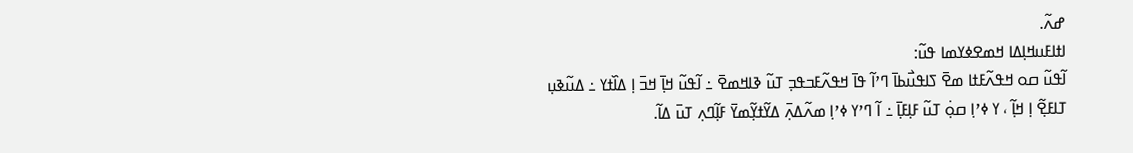ߝߍ߬.
ߊߙߊߓߎߞߊ߲ߡߊ ߞߘߐߦߌߘߊ ߟߎ߬:
ߊ߬ߟߎ߬ ߛߋ ߞߟߍ߬ߓߙߊ ߘߐ߫ ߖߊߟߎ߯ߕߊ߫ ߣߴߊ߬ ߟߊ߫ ߞߟߍ߬ߓߏߟߏ߲ ߠߎ߬ ߢߊߞߘߐ߫ ߸ ߊ߬ߟߎ߬ ߞߊ߲߫ ߞߏ߫ ߊ߲ ߡߊ߰ߙߌ ߸ ߡߎ߬ߢߎ߲ ߠߊߓߐ߲߬ ߊ߲ ߞߊ߲߬ ، ߌ ߦߴߊ߲ ߛߋ߲߭ ߠߎ߬ ߓߊ߲ߓߊ߲߫ ߸ ߊ߬ ߣߴߌ ߦߴߊ߲ ߘߍ߬ߡߍ߲߫ ߡߌ߬ߙߌ߲߬ߘߌ߫ ߓߊ߲߬ߣߍ߲ ߠߎ߫ ߡߊ߬.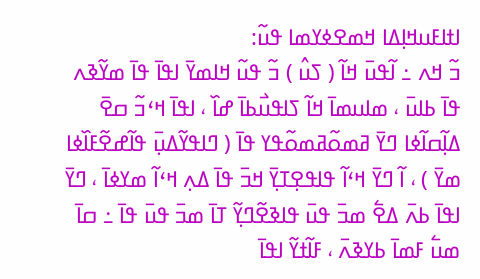ߊߙߊߓߎߞߊ߲ߡߊ ߞߘߐߦߌߘߊ ߟߎ߬:
ߏ߬ ߞߍ ߸ ߊ߬ߟߎ߫ ߞߊ߬ ( ߖߎ߮ ) ߏ߬ ߟߎ߬ ߞߊߘߌ߫ ߊߟߊ߫ ߟߊ߫ ߘߌ߬ߢߍ ߟߊ߫ ߕߊߎ߫ ، ߘߊߎߘߊ߫ ߞߊ߬ ߖߊߟߎ߯ߕߊ߫ ߝߊ߰ ، ߊߟߊ߫ ߞߵߏ߬ ߛߐ߫ ߡߊ߲߬ߛߊ߬ߦߊ ߣߌ߫ ߥߘߋ߬ߥߘߋ߬ߟߌ ߟߊ߫ ( ߣߊߟߌ߬ߡߎ߲߫ ߟߊ߬ߝߐ߬ߓߊ߰ߦߊ ߘߌ߫ ) ، ߊ߬ ߣߌ߫ ߞߵߊ߬ ߟߊߟߐ߲ߠߌ߲߫ ߞߏ߫ ߟߊ߫ ߡߍ߲ ߞߵߊ߬ ߘߌߦߊ߫ ، ߣߌ߫ ߊߟߊ߫ ߕߍ߫ ߡߐ߱ ߘߏ߫ ߟߎ߫ ߟߊߢߐ߬ߣߌ߲߬ ߠߊ߫ ߘߏ߫ ߟߎ߫ ߟߊ߫ ߸ ߛߊ߫ ߘߎ߱ ߓߘߊ߫ ߕߌߢߍ߫ ، ߓߊ߬ߙߌ߬ ߊߟߊ߫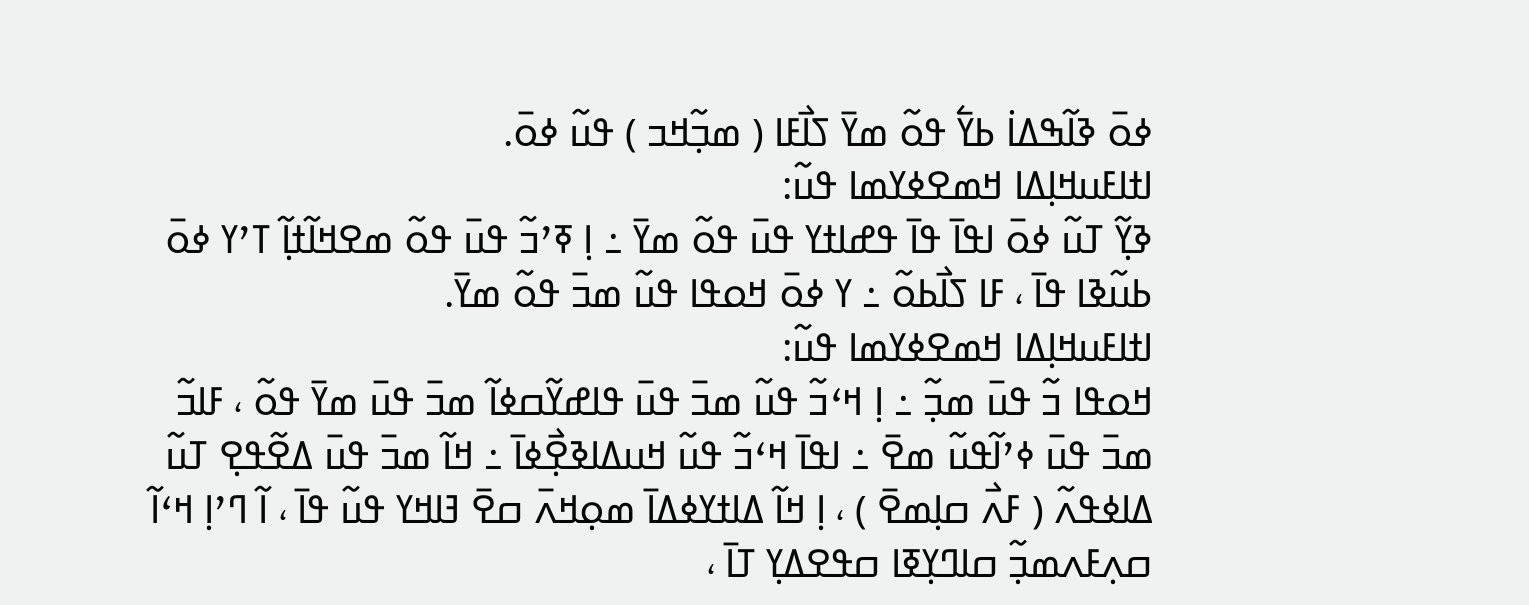ߦߋ߫ ߢߊ߬ߒߡߊ߭ ߕߌ߱ ߟߋ߬ ߘߌ߫ ߖߊ߯ߓߊ ( ߘߏ߲߬ߞߏ ) ߟߎ߬ ߦߋ߫.
ߊߙߊߓߎߞߊ߲ߡߊ ߞߘߐߦߌߘߊ ߟߎ߬:
ߢߌ߲߬ ߠߎ߬ ߦߋ߫ ߊߟߊ߫ ߟߊ߫ ߟߝߊߙߌ ߟߎ߫ ߟߋ߬ ߘߌ߫ ߸ ߊ߲ ߧߴߏ߬ ߟߎ߫ ߟߋ߬ ߘߐߞߊ߬ߙߊ߲߬ ߠߴߌ ߦߋ߫ ߕߎ߬ߢߊ ߟߊ߫ ، ߓߊ ߖߊ߯ߕߋ߬ ߸ ߌ ߦߋ߫ ߞߋߟߊ ߟߎ߬ ߘߏ߫ ߟߋ߬ ߘߌ߫.
ߊߙߊߓߎߞߊ߲ߡߊ ߞߘߐߦߌߘߊ ߟߎ߬:
ߞߋߟߊ ߏ߬ ߟߎ߫ ߘߏ߲߬ ߸ ߊ߲ ߞߵߏ߬ ߟߎ߬ ߘߏ߫ ߟߎ߫ ߟߊߝߌ߬ߛߦߊ߬ ߘߏ߫ ߟߎ߫ ߘߌ߫ ߟߋ߬ ، ߓߊߏ߬ ߘߏ߫ ߟߎ߫ ߦߴߊ߬ߟߎ߬ ߘߐ߫ ߸ ߊߟߊ߫ ߞߵߏ߬ ߟߎ߬ ߞߎߡߊߢߐ߲߯ߦߊ߫ ߸ ߞߊ߬ ߘߏ߫ ߟߎ߫ ߡߐ߬ߟߐ߲ ߠߎ߬ ߡߊߦߟߍ߬ ( ߓߍ߯ ߛߊ߲ߘߐ߫ ) ، ߊ߲ ߞߊ߬ ߡߊߙߌߦߡߊ߫ ߘߋ߲ߞߍ߫ ߛߐ߫ ߔߊߞߌ ߟߎ߬ ߟߊ߫ ، ߊ߬ ߣߴߊ߲ ߞߵߊ߬ ߛߍ߲ߓߍߘߏ߲߬ ߛߊߣߌ߲ߧߊ ߛߟߐߡߌ߲ ߠߊ߫ ،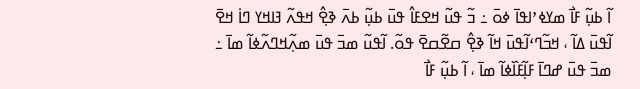ߊ߬ ߕߎ߲߬ ߓߊ߯ ߘߌߦߴߊߟߊ߫ ߦߋ߫ ߸ ߏ߬ ߟߎ߬ ߞߐߓߊ߮ ߟߎ߫ ߕߎ߲߬ ߕߍ߫ ߢߐ߲߮ ߞߟߍ߬ ߔߊߞߌ ߣߊ߭ ߞߐ߫ ߊ߬ߟߎ߫ ߡߊ߬ ، ߞߏ߬ߣߵߊ߬ߟߎ߫ ߞߊ߬ ߢߐ߲߮ ߛߐ߬ߛߐ߫ ߟߋ߬. ߊ߬ߟߎ߬ ߘߏ߫ ߟߎ߫ ߘߍ߲߬ߞߣߍ߬ߦߊ߬ ߘߊ߫ ߸ ߘߏ߫ ߟߎ߫ ߝߣߊ߫ ߓߊ߲߬ߓߊ߰ߦߊ߬ ߘߊ߫ ، ߊ߬ ߕߎ߲߬ ߓߊ߯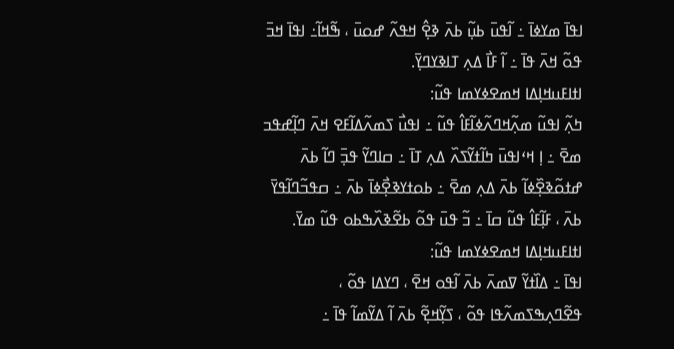ߊߟߊ߫ ߘߌߦߊ߫ ߸ ߊ߬ߟߎ߫ ߕߎ߲߬ ߕߍ߫ ߢߐ߲߮ ߞߟߍ߬ ߝߋߎ߫ ، ߒ߬ߞߊ߬߸ ߊߟߊ߫ ߞߏ߫ ߟߋ߬ ߞߍ߫ ߟߊ߫ ߸ ߊ߬ ߓߊ߯ ߡߍ߲ ߠߊߢߌߣߌ߲߫.
ߊߙߊߓߎߞߊ߲ߡߊ ߞߘߐߦߌߘߊ ߟߎ߬:
ߤߍ߲߬ ߊߟߎ߬ ߘߍ߲߬ߞߣߍ߬ߦߊ߬ߓߊ߮ ߟߎ߬ ߸ ߊߟߎ߯ ߖߘߍ߬ߡߊ߬ߓߐ ߞߍ߫ ߣߊ߲߬ߝߟߏ ߘߐ߫ ߸ ߊ߲ ߞߵߊߟߎ߫ ߤߊ߬ߙߌ߬ߖߍ߰ ߡߍ߲ ߠߊ߫ ߸ ߛߊߣߌ߬ ߟߏ߲߫ ߣߊ߬ ߕߍ߫ ߝߙߋ߬ߢߐ߲߰ߦߊ߬ ߕߍ߫ ߡߍ߲ ߘߐ߫ ߸ ߕߋߙߌߢߐ߲߯ߦߊ߫ ߕߍ߫ ߸ ߛߟߏ߬ߣߊ߬ߟߌ߫ ߕߍ߫ ، ߓߊ߲߬ߓߊ߮ ߟߎ߬ ߛߊ߫ ߸ ߏ߬ ߟߎ߫ ߟߋ߬ ߕߐ߬ߢߍ߰ߒߕߋ ߟߎ߬ ߘߌ߫.
ߊߙߊߓߎߞߊ߲ߡߊ ߞߘߐߦߌߘߊ ߟߎ߬:
ߊߟߊ߫ ߸ ߡߊ߰ߙߌ߬ ߜߘߍ߫ ߕߍ߫ ߊ߬ߟߋ ߞߐ߫ ، ߣߌߡߊ ߟߋ߬ ، ߟߐ߬ߣߍ߲ߒߖߘߍ߬ߟߊ ߟߋ߬ ، ߖߌ߲߬ߞߐ߲߬ ߕߍ߫ ߊ߬ ߡߌ߬ߘߊ߬ ߟߊ߫ ߸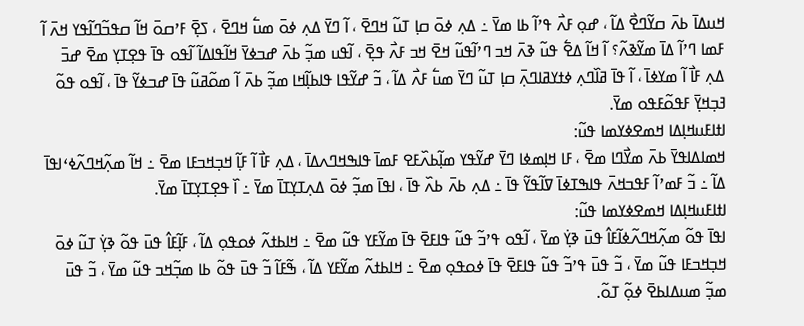ߞߎߡߊ߫ ߕߍ߫ ߛߌ߬ߣߐ߯ ߡߊ߬ ، ߝߋ߲ ߓߍ߯ ߟߴߊ߬ ߕߊ ߘߌ߫ ߸ ߡߍ߲ ߦߋ߫ ߛߊ߲ ߠߎ߬ ߞߣߐ߫ ، ߊ߬ ߣߌ߫ ߡߍ߲ ߦߋ߫ ߘߎ߱ ߞߣߐ߫ ، ߖߐ߲߫ ߓߴߛߋ߫ ߞߊ߬ ߛߟߏ߬ߣߊ߬ߟߌ ߞߍ߫ ߊ߬ ߓߘߊ ߣߴߊ߬ ߡߊ߫ ߘߌ߬ߢߍ߬؟ ߊ߬ ߞߊ߬ ߡߐ߱ ߟߎ߬ ߢߍ߫ ߞߏ ߣߴߊ߬ߟߎ߬ ߞߐ߫ ߞߏ ߓߍ߯ ߟߐ߲߫ ، ߊ߬ߟߎ ߘߏ߲߬ ߕߍ߫ ߝߏߦߌ߫ ߞߊ߬ߟߊߡߊ߬ ߊ߬ߟߋ ߟߊ߫ ߟߐ߲ߠߌ߲ ߘߐ߫ ߝߏ߫ ߡߍ߲ ߓߊ߯ ߊ߬ ߘߌߦߊ߫ ، ߊ߬ ߟߊ߫ ߥߊ߰ߣߍ߲ ߦߙߌߥߊߣߍ߲߫ ߛߊ߲ ߠߎ߬ ߣߌ߫ ߘߎ߱ ߓߍ߯ ߡߊ߬ ، ߏ߬ ߝߌ߬ߟߊ ߟߊߕߊ߲߬ߞߊ ߘߏ߲߬ ߕߍ߫ ߊ߬ ߘߋ߬ߥߎ߬ ߟߊ߫ ߝߏߦߌ߬ ߟߊ߫ ، ߊ߬ߟߋ ߟߋ߬ ߔߏ߲ߞߌ߲߫ ߓߟߋ߬ߓߟߋ ߘߌ߫.
ߊߙߊߓߎߞߊ߲ߡߊ ߞߘߐߦߌߘߊ ߟߎ߬:
ߞߘߊߡߊߟߌ߫ ߕߍ߫ ߘߌ߯ߣߊ ߘߐ߫ ، ߓߊ ߞߊ߲ߘߦߊ ߣߌ߫ ߝߌ߬ߟߌ ߘߊ߲߬ߕߍ߰ߓߐ ߓߘߊ߫ ߟߊߒߞߣߍߡߊ߫ ، ߡߍ߲ ߓߊ߯ ߊ߬ ߓߊ߲߬ ߞߏ߲ߞߏߓߊ ߘߐ߫ ߸ ߞߊ߬ ߘߍ߲߬ߞߣߍ߬ߦߵߊߟߊ߫ ߡߊ߬ ߸ ߏ߬ ߓߘߴߊ߬ ߓߟߏߞߍ߫ ߟߊߒߠߦߊ߫ ߜߊ߬ߟߌ߬ ߟߊ߫ ߸ ߡߍ߲ ߕߍ߫ ߕߍ߰ ߟߊ߫ ، ߊߟߊ߫ ߘߏ߲߬ ߦߋ߫ ߡߍ߲ߠߌ߲ߠߊ߫ ߘߌ߫ ߸ ߊ߰ ߟߐ߲ߠߌ߲ߠߊ߫ ߘߌ߫.
ߊߙߊߓߎߞߊ߲ߡߊ ߞߘߐߦߌߘߊ ߟߎ߬:
ߊߟߊ߫ ߟߋ߬ ߘߍ߲߬ߞߣߍ߬ߦߊ߬ߓߊ߮ ߟߎ߫ ߢߌ߲߭ ߘߌ߫ ، ߊ߬ߟߋ ߟߴߏ߬ ߟߎ߬ ߟߊߓߐ߫ ߟߊ߫ ߘߌ߬ߓߌ ߟߎ߬ ߘߐ߫ ߸ ߞߊߕߙߍ߬ ߦߋߟߋ߲ ߡߊ߬ ، ߓߊ߲߬ߓߊ߮ ߟߎ߫ ߟߋ߬ ߢߌ߲߭ ߠߎ߬ ߦߋ߫ ߞߏ߲ߞߏߓߊ ߟߎ߬ ߘߌ߫ ، ߏ߬ ߟߎ߫ ߟߴߏ߬ ߟߎ߬ ߟߊߓߐ߫ ߟߊ߫ ߦߋߟߋ߲ ߘߐ߫ ߸ ߞߊߕߙߍ߬ ߘߌ߬ߓߌ ߡߊ߬ ، ߒ߬ߓߊ߬ ߏ߬ ߟߎ߫ ߟߋ߬ ߕߊ ߘߏ߲߬ߞߏ ߟߎ߬ ߘߌ߫ ، ߏ߬ ߟߎ߫ ߘߏ߲߬ ߘߎߡߊߕߐ߫ ߦߋ߲߬ ߠߋ߬.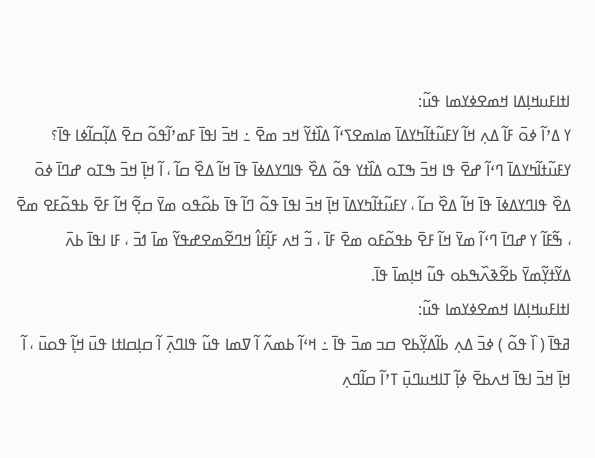ߊߙߊߓߎߞߊ߲ߡߊ ߞߘߐߦߌߘߊ ߟߎ߬:
ߌ ߡߴߊ߬ ߦߋ߫ ߓߊ߬ ߡߍ߲ ߞߊ߬ ߌߓߎ߬ߙߊ߬ߤߌߡߊ߫ ߘߊߘߐߖߵߊ߬ ߡߊ߰ߙߌ߬ ߞߏ ߘߐ߫ ߸ ߞߏ߫ ߊߟߊ߫ ߓߘߴߊ߬ߟߋ߬ ߛߐ߫ ߡߊ߲߬ߛߊ߬ߦߊ ߟߊ߫؟ ߌߓߎ߬ߙߊ߬ߤߌߡߊ߫ ߣߵߊ߬ ߝߐ߫ ߟߊ ߞߏ߫ ߒߠߋ ߡߊ߰ߙߌ ߟߋ߬ ߡߐ߰ ߟߊߣߌߡߦߊ߫ ߟߊ߫ ߞߊ߬ ߡߐ߰ ߛߊ߬ ، ߊ߬ ߞߊ߲߫ ߞߏ߫ ߒߠߋ ߝߣߊ߫ ߦߋ߫ ߡߐ߰ ߟߊߣߌߡߦߊ߫ ߟߊ߫ ߞߊ߬ ߡߐ߰ ߛߊ߬ ، ߌߓߎ߬ߙߊ߬ߤߌߡߊ߫ ߞߊ߲߫ ߞߏ߫ ߊߟߊ߫ ߟߋ߬ ߣߊ߬ ߟߊ߫ ߕߋ߬ߟߋ ߘߌ߫ ߛߐ߲߬ ߞߊ߬ ߓߐ߫ ߕߟߋ߬ߓߐ ߘߐ߫ ، ߒ߬ߓߊ߬ ߌ ߝߣߊ߫ ߣߵߊ߬ ߘߌ߫ ߞߊ߬ ߓߐ߫ ߕߟߋ߬ߓߋ ߘߐ߫ ߓߊ߫ ، ߏ߬ ߞߍ ߓߊ߲߬ߓߊ߮ ߞߣߐ߬ߘߐߝߟߌ߬ ߘߊ߫ ߗߏ߫ ، ߓߊ ߊߟߊ߫ ߕߍ߫ ߡߌ߬ߙߌ߲߬ߘߌ߫ ߕߐ߬ߢߍ߰ߒߕߋ ߟߎ߬ ߞߊ߲ߘߊ߫ ߟߊ߫.
ߊߙߊߓߎߞߊ߲ߡߊ ߞߘߐߦߌߘߊ ߟߎ߬:
ߥߟߊ߫ ( ߊ߰ ߟߋ߬ ) ߦߏ߫ ߡߍ߲ ߕߊ߬ߡߌ߲߬ߕߐ ߛߏ ߘߏ߫ ߟߊ߫ ߸ ߞߵߊ߬ ߕߘߍ߬ ߊ߬ ߜߘߊ ߟߎ߬ ߟߊߣߍ߲߫ ߊ߬ ߛߊ߲ߛߊߙߊ ߟߎ߫ ߞߊ߲߬ ߟߋߎ߫ ، ߊ߬ ߞߊ߲߫ ߞߏ߫ ߊߟߊ߫ ߞߍߕߐ߫ ߦߊ߲߬ ߠߊߞߎߣߎ߲߫ ߠߴߊ߬ ߛߊ߬ߣߍ߲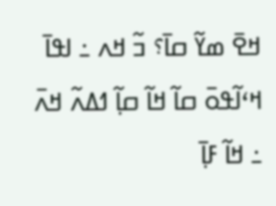ߞߐ߫ ߘߌ߬ ߛߊ߫؟ ߏ߬ ߞߍ ߸ ߊߟߊ߫ ߞߵߊ߬ߟߋ߫ ߛߊ߬ ߞߊ߬ ߛߊ߲߬ ߗߡߍ߬ ߞߍ߫ ߸ ߞߊ߬ ߓߊ߲߫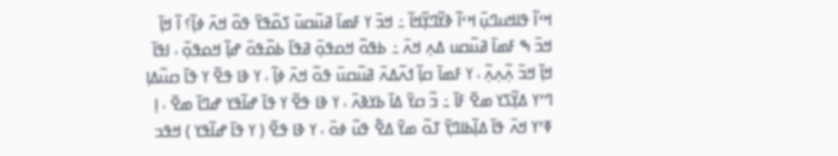ߞߵߊ߬ ߟߊߞߎߣߎ߲߫ ߞߵߊ߬ ߢߌ߬ߣߌ߲߬ߞߊ߬ ߸ ߞߏ߫ ߌ ߓߘߊ߫ ߥߎ߬ߛߎ߫ ߖߋ߬ߟߌ߫ ߟߋ߬ ߞߍ߫ ߦߊ߲߬؟ ߊ߬ ߞߊ߲߫ ߞߏ߫ ߒ ߓߘߊ߫ ߥߎ߬ߛߎ ߡߍ߲ ߞߍ߫ ߸ ߕߟߋ߬ ߞߋߟߋ߲߫ ߥߟߊ߫ ߕߋ߬ߟߋ߫ ߝߊ߲߬ ߞߋߟߋ߲߫ ، ߊߟߊ߫ ߞߊ߲߫ ߞߏ߫ ߍ߲߬ߍ߲ߍ߲߬ ، ߌ ߓߘߊ߫ ߛߊ߲߬ ߗߍ߬ߡߍ߫ ߥߎ߬ߛߎ߫ ߟߋ߬ ߞߍ߫ ߦߊ߲߬ ، ߌ ߢߊ ߟߐ߬ ߌ ߟߊ߫ ߛߎ߬ߡߊ߲ ߣߴߌ ߡߌ߲߬ߖߌ ߘߐ߫ ߓߊ߫ ߸ ߏ߬ ߛߌ߫ ߡߊ߫ ߕߌߢߍ߫ ، ߌ ߢߊ ߟߐ߬ ߌ ߟߊ߫ ߝߊ߬ߟߌ ߝߣߊ߫ ߘߐ߫ ، ߊ߲ ߧߴߌ ߞߍ߫ ߟߊ߫ ߡߊ߲߬ߕߊߣߌ߲߫ ߠߋ߬ ߘߌ߫ ߡߐ߱ ߟߎ߬ ߦߋ߫ ، ߌ ߢߊ ߟߐ߬ ( ߌ ߟߊ߫ ߝߊ߬ߟߌ ) ߞߟߏ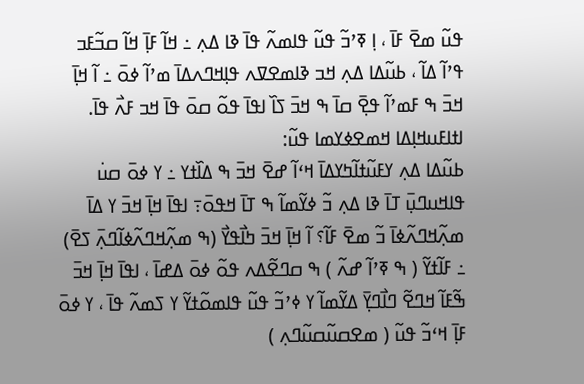ߟߎ߬ ߘߐ߫ ߓߊ߫ ، ߊ߲ ߧߴߏ߬ ߟߎ߬ ߟߊߘߍ߬ ߟߊ߫ ߢߊ ߡߍ߲ ߸ ߞߊ߬ ߓߊ߲߫ ߞߊ߬ ߛߏ߬ߓߏ ߟߴߊ߬ ߡߊ߬ ، ߕߎ߬ߡߊ ߡߍ߲ ߞߏ ߢߊߘߐߜߍ ߟߊ߲ߞߣߍߡߊ߫ ߘߴߊ߬ ߦߋ߫ ߸ ߊ߬ ߞߊ߲߫ ߞߏ߫ ߒ ߓߘߴߊ߬ ߟߐ߲߫ ߛߊ߫ ߒ ߞߏ߫ ߖߊ߰ ߊߟߊ߫ ߟߋ߬ ߛߋ߫ ߟߊ߫ ߞߏ ߓߍ߯ ߟߊ߫.
ߊߙߊߓߎߞߊ߲ߡߊ ߞߘߐߦߌߘߊ ߟߎ߬:
ߕߎ߬ߡߊ ߡߍ߲ ߌߓߎ߬ߙߊ߬ߤߌߡߊ߫ ߞߵߊ߬ ߝߐ߫ ߞߏ߫ ߒ ߡߊ߰ߙߌ ߸ ߌ ߦߋ߫ ߛߎ߭ ߟߊߞߎߣߎ߲߫ ߠߊ߫ ߢߊ ߡߍ߲ ߏ߬ ߦߌ߬ߘߊ߬ ߒ ߠߊ߫ ߞߟߋ߫߹ ߊߟߊ߫ ߞߊ߲߫ ߞߏ߫ ߌ ߡߊ߫ ߘߍ߲߬ߞߣߍ߬ߦߊ߫ ߏ߬ ߘߐ߫ ߓߊ߬؟ ߊ߬ ߞߊ߲߫ ߞߏ߫ ߤߊ߯ߟߌ߯ (ߒ ߘߍ߲߬ߞߣߍ߬ߦߊ߬ߣߍ߲߫ ߖߐ߫) ߸ ߓߊ߬ߙߌ߬ ( ߒ ߧߴߊ߬ ߝߍ߬ ) ߒ ߛߣߐ߬ߡߍ ߟߋ߬ ߦߋ߫ ߡߝߊ߫ ، ߊߟߊ߫ ߞߊ߲߫ ߞߏ߫ ߒ߬ߓߊ߬ ߞߣߐ߬ ߣߊ߯ߣߌ߲߫ ߡߌ߬ߘߊ߬ ߌ ߦߴߏ߬ ߟߎ߬ ߟߊߘߋ߬ߙߌ߬ ߌ ߖߘߍ߬ ߟߊ߫ ، ߌ ߦߋ߫ ߓߊ߲߫ ߞߵߏ߬ ߟߎ߬ ( ߘߐߛߎ߬ߛߎ߬ߣߍ߲ )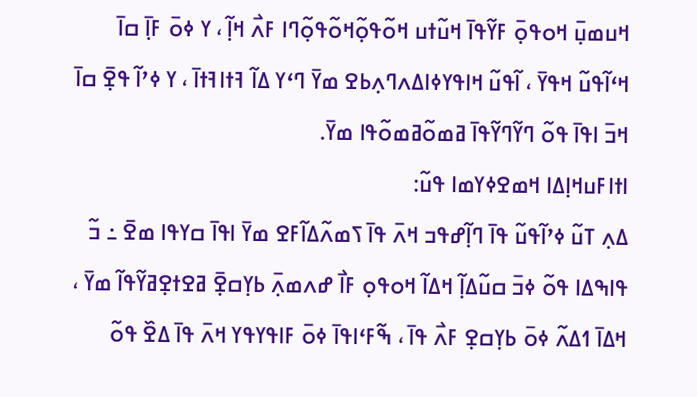ߞߎߘߎ߲߫ ߞߋߟߋ߲߫ ߓߌ߬ߟߊ߫ ߞߎ߬ߙߎ ߞߋ߬ߟߋ߲߬ߞߋ߬ߟߋ߲߬ߣߊ ߓߍ߯ ߞߊ߲߬ ، ߌ ߦߋ߫ ߓߊ߲߫ ߛߊ߫ ߞߵߊ߬ߟߎ߬ ߞߟߌ߫ ، ߊ߬ߟߎ߬ ߞߊߟߌߦߊߡߍߣߍ߲ߕߐ ߘߌ߫ ߣߵߌ ߡߊ߬ ߔߙߊߔߙߊ߫ ، ߌ ߦߴߊ߬ ߟߐ߲߫ ߛߊ߫ ߞߏ߫ ߊߟߊ߫ ߟߋ߬ ߣߌ߬ߣߌ߬ߟߊ߫ ߥߘߋ߬ߥߘߋ߬ߟߊ ߘߌ߫.
ߊߙߊߓߎߞߊ߲ߡߊ ߞߘߐߦߌߘߊ ߟߎ߬:
ߡߍ߲ ߠߎ߬ ߦߴߊ߬ߟߎ߬ ߟߊ߫ ߣߊ߲߬ߝߟߏ ߞߍ߫ ߟߊ߫ ߖߘߍ߬ߡߊ߬ߓߐ ߘߌ߫ ߊߟߊ߫ ߛߌߟߊ ߘߐ߫ ߸ ߏ߬ ߟߊߒߡߊ ߟߋ߬ ߦߏ߫ ߛߎ߬ߡߊ߲߬ ߞߡߊ߬ ߞߋߟߋ߲ ߓߊ߯ ߝߍߘߍ߲߫ ߕߌ߲ߛߐ߲߫ ߥߐߙߐ߲ߥߌ߬ߟߊ߬ ߘߌ߫ ، ߞߡߊ߫ ߗߡߍ߬ ߦߋ߫ ߕߌ߲ߛߐ߲ ߓߍ߯ ߟߊ߫ ، ߒ߬ߓߵߊߟߊ߫ ߦߋ߫ ߓߊߟߌߟߌ ߞߍ߫ ߟߊ߫ ߡߐ߰ ߟߋ߬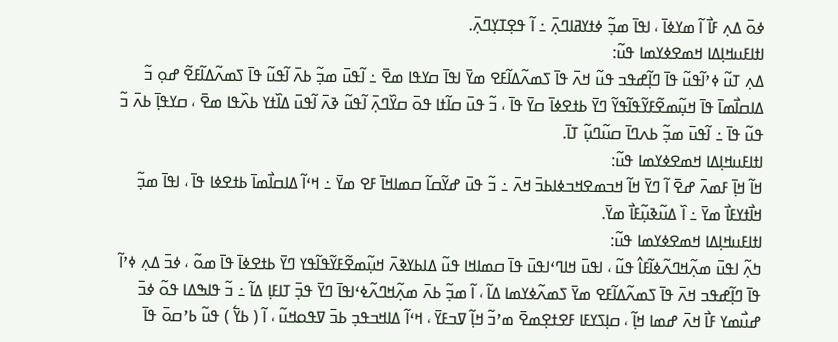ߦߋ߫ ߡߍ߲ ߓߊ߯ ߊ߬ ߘߌߦߊ߫ ، ߊߟߊ߫ ߘߏ߲߬ ߦߙߌߥߊߣߍ߲߫ ߸ ߊ߬ ߟߐ߲ߠߌ߲ߣߍ߲߫.
ߊߙߊߓߎߞߊ߲ߡߊ ߞߘߐߦߌߘߊ ߟߎ߬:
ߡߍ߲ ߠߎ߬ ߦߴߊ߬ߟߎ߬ ߟߊ߫ ߣߊ߲߬ߝߟߏ ߟߎ߬ ߞߍ߫ ߟߊ߫ ߖߘߍ߬ߡߊ߬ߓߐ ߘߌ߫ ߊߟߊ߫ ߛߌߟߊ ߘߐ߫ ߸ ߊ߬ߟߎ߫ ߘߏ߲߬ ߕߍ߫ ߊ߬ߟߎ߬ ߟߊ߫ ߖߘߍ߬ߡߊ߬ߓߐ߬ ߝߋ߲ ߏ߬ ߡߊߛߊ߯ߘߊ߫ ߟߊ߫ ߞߎ߲߬ߘߐ߬ߓߌ߬ߟߊ߬ߟߌ߬ ߣߌ߫ ߕߙߐߦߊ߫ ߛߌ߫ ߟߊ߫ ، ߏ߬ ߟߎ߫ ߛߊ߬ߙߊ ߟߋ߫ ߛߌ߰ߣߍ߲߫ ߊ߬ߟߎ߬ ߢߍ߫ ߊ߬ߟߎ߫ ߡߊ߰ߙߌ ߕߍ߰ߟߊ ߘߐ߫ ، ߛߌߟߊ߲߫ ߕߍ߫ ߏ߬ ߟߎ߬ ߟߊ߫ ߸ ߊ߬ߟߎ߫ ߘߏ߲߬ ߕߍߣߊ߫ ߛߎ߬ߣߎ߲߬ ߠߊ߫.
ߊߙߊߓߎߞߊ߲ߡߊ ߞߘߐߦߌߘߊ ߟߎ߬:
ߞߊ߬ ߞߊ߲߫ ߓߘߍ߫ ߝߐ߫ ߊ߬ ߣߌ߫ ߞߊ߬ ߞߏߘߐߞߏߦߊߕߏ߫ ߞߍ߫ ߸ ߏ߬ ߟߎ߫ ߝߌ߬ߛߊ߬ ߛߘߊߞߊ߫ ߓߐ ߘߌ߫ ߸ ߞߵߊ߬ ߡߊߛߊ߯ߘߊ߫ ߕߙߐߦߊ ߟߊ߫ ، ߊߟߊ߫ ߘߏ߲߬ ߞߊ߯ߙߌߓߊ߯ ߘߌ߫ ߸ ߊ߰ ߡߎ߬ߢߎ߲߬ߓߊ߯ ߘߌ߫.
ߊߙߊߓߎߞߊ߲ߡߊ ߞߘߐߦߌߘߊ ߟߎ߬:
ߤߍ߲߬ ߊߟߎ߫ ߘߍ߲߬ߞߣߍ߬ߦߊ߬ߓߊ߮ ߟߎ߬ ، ߊߟߎ߫ ߞߊߣߵߊߟߎ߫ ߟߊ߫ ߛߘߊߞߊ ߟߎ߬ ߡߊߕߌߢߍ߫ ߞߎ߲߬ߘߐ߬ߓߌ߬ߟߊ߬ߟߌ ߣߌ߫ ߕߙߐߦߊ߫ ߟߊ߫ ߘߋ߬ ، ߦߏ߫ ߡߍ߲ ߦߴߊ߬ ߟߊ߫ ߣߊ߲߬ߝߟߏ ߞߍ߫ ߟߊ߫ ߖߘߍ߬ߡߊ߬ߓߐ ߘߌ߫ ߖߘߍ߬ߦߌߘߊ ߡߊ߬ ، ߊ߬ ߘߏ߲߬ ߕߍ߫ ߘߍ߲߬ߞߣߍ߬ߦߵߊߟߊ߫ ߣߌ߫ ߟߏ߲߫ ߠߊߓߊ߲ ߡߊ߬ ߸ ߏ߬ ߟߊߒߡߊ ߟߋ߬ ߦߏ߫ ߝߎ߯ߘߌ ߓߊ߯ ߞߍ߫ ߝߘߊ ߞߊ߲߬ ، ߛߊ߲ߖߌߓߊ ߓߐߙߐ߲ߘߐ߫ ߘߴߏ߬ ߞߊ߲߬ ߜߏߓߌ߫ ، ߞߵߊ߬ ߡߊߞߏߟߏ߲ ߕߏ߫ ߜߟߋߞߎ߬ ، ߊ߬ ( ߕߌ߱ ) ߟߎ߬ ߕߴߛߋ߫ ߟߊ߫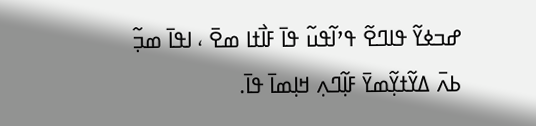ߝߏߦߌ߬ ߟߊߣߐ߬ ߟߴߊ߬ߟߎ߬ ߟߊ߫ ߓߊ߯ߙߊ ߘߐ߫ ، ߊߟߊ߫ ߘߏ߲߬ ߕߍ߫ ߡߌ߬ߙߌ߲߬ߘߌ߫ ߓߊ߲߬ߣߍ߲ ߞߊ߲ߘߊ߫ ߟߊ߫.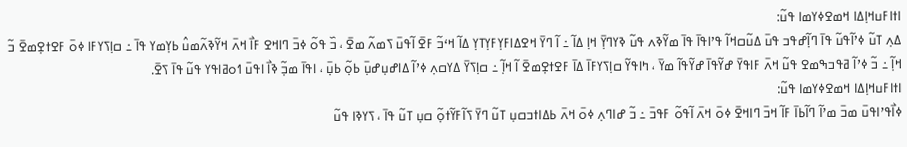ߊߙߊߓߎߞߊ߲ߡߊ ߞߘߐߦߌߘߊ ߟߎ߬:
ߡߍ߲ ߠߎ߬ ߦߴߊ߬ߟߎ߬ ߟߊ߫ ߣߊ߲߬ߝߟߏ ߟߎ߫ ߡߎ߬ߛߞߊ߬ ߟߴߊߟߊ߫ ߟߊ߫ ߘߌ߬ߢߍ ߟߎ߬ ߢߌߣߌ߲߫ ߞߊ߲ ߡߊ߬ ߸ ߊ߬ ߣߌ߫ ߞߐߡߊߓߌ߲ߓߌ߲ߠߌ߲ ߡߊ߬ ߞߵߏ߬ ߓߐ߫ ߊ߬ߟߎ߫ ߖߘߍ߬ ߘߐ߫ ، ߏ߰ ߟߋ߬ ߦߏ߫ ߣߊߞߐ ߓߊ߯ ߞߍ߫ ߞߌ߬ߢߍ߬ߘߎ߮ ߕߌ߲ߘߌ ߟߊ߫ ߸ ߛߊ߲ߖߌߓߊ ߦߋ߫ ߓߐߙߐ߲ߘߐ߫ ߏ߬ ߞߊ߲߬ ߸ ߏ߬ ߦߴߊ߬ ߥߟߏߒߘߐ ߟߎ߬ ߞߍ߫ ߓߊߟߌ߫ ߝߌ߬ߟߊ߫ ߝߌ߬ߟߊ߬ ߘߌ߫ ، ߤߊߟߌ߬ ߛߊ߲ߖߌߓߊ߫ ߡߊ߫ ߓߐߙߐ߲ߘߐ߫ ߊ߬ ߞߊ߲߬ ߸ ߛߊ߲ߖߌ߫ ߡߌߛߍ߲ ߦߴߊ߬ ߡߊߝߎ߲ߝߎ߲߫ ߕߋ߲߬ ߕߎ߲߫ ، ߊߟߊ߫ ߘߏ߲߬ ߢߊ߯ ߊߟߎ߫ ߗߋߥߊߟߌ ߟߎ߬ ߟߊ߫ ߖߐ߫.
ߊߙߊߓߎߞߊ߲ߡߊ ߞߘߐߦߌߘߊ ߟߎ߬:
ߦߊ߯ߟߴߊߟߎ߫ ߘߏ߫ ߘߴߊ߬ ߣߊ߬ߕߊ߫ ߓߊ߬ ߞߏ߫ ߣߊߞߐ߫ ߦߋ߫ ߞߍ߫ ߊ߬ߟߋ߬ ߓߟߏ߫ ߸ ߏ߬ ߝߊߣߍ߲ ߦߋ߫ ߞߍ߫ ߕߡߊߙߏߛߎ߲ ߠߎ߬ ߣߌ߫ ߖߊ߬ߓߌ߬ߙߋ߲߬ ߛߎ߲ ߠߎ߬ ߟߊ߫ ، ߖߌߢߊ ߟߎ߬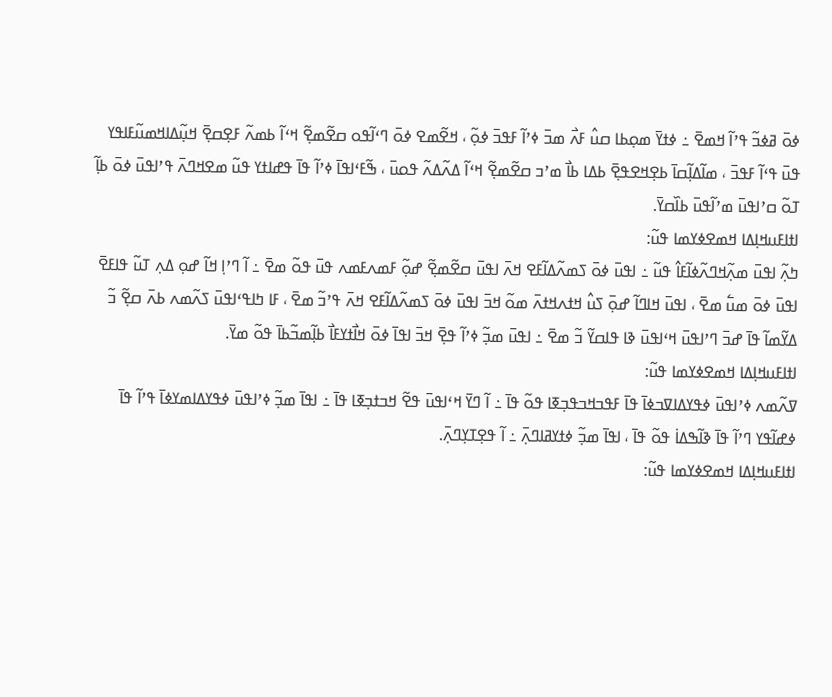ߦߋ߫ ߥߦߏ߬ ߟߴߊ߬ ߞߘߐ߫ ߸ ߦߙߌ߫ ߘߋ߲ߕߊ ߛߎ߮ ߓߍ߯ ߘߏ߫ ߦߴߊ߬ ߓߟߏ߫ ߦߋ߲߬ ، ߞߐ߬ߘߐ ߦߋ߫ ߣߵߊ߬ߟߋ ߛߐ߬ߘߐ߲߬ ߞߵߊ߬ ߕߘߍ߬ ߓߐ߲ߛߐ߲߫ ߞߎ߲߬ߡߊߞߘߎ߬ߓߊߟߌ ߟߎ߫ ߟߵߊ߬ ߓߟߏ߫ ، ߘߊ߬ߡߊ߲߬ߛߊ߫ ߕߐ߲ߞߐߟߐ߲߫ ߕߡߊ ߕߊ߯ ߘߴߏ ߛߐ߬ߘߐ߲߬ ߞߵߊ߬ ߡߍ߬ߡߍ߬ ߟߋߎ߫ ، ߒ߬ߓߵߊߟߊ߫ ߦߴߊ߬ ߟߊ߫ ߟߝߊߙߌ ߟߎ߬ ߘߐߞߣߍ߫ ߟߴߊߟߎ߫ ߦߋ߫ ߕߊ߲߬ ߠߋ߬ ߛߴߊߟߎ߫ ߘߴߊ߬ߟߎ߫ ߕߊ߰ߛߌ߫.
ߊߙߊߓߎߞߊ߲ߡߊ ߞߘߐߦߌߘߊ ߟߎ߬:
ߤߍ߲߬ ߊߟߎ߫ ߘߍ߲߬ߞߣߍ߬ߦߊ߬ߓߊ߮ ߟߎ߬ ߸ ߊߟߎ߫ ߦߋ߫ ߖߘߍ߬ߡߊ߬ߓߐ ߞߍ߫ ߊߟߎ߫ ߛߐ߬ߘߐ߲߬ ߝߋ߲߬ ߓߘߍߓߘߍ ߟߎ߫ ߟߋ߬ ߘߐ߫ ߸ ߊ߬ ߣߴߊ߲ ߞߊ߬ ߝߋ߲ ߡߍ߲ ߠߎ߬ ߟߊߓߐ߫ ߊߟߎ߫ ߦߋ߫ ߘߎ߱ ߘߐ߫ ، ߊߟߎ߫ ߞߊߣߊ߬ ߝߋ߲߫ ߖߎ߮ ߞߙߍߞߙߍ߫ ߘߋ߬ ߞߏ߫ ߊߟߎ߫ ߦߋ߫ ߖߘߍ߬ߡߊ߬ߓߐ ߞߍ߫ ߟߴߏ߬ ߘߐ߫ ، ߓߊ ߤߊߟߵߊߟߎ߫ ߖߍ߬ߘߍ ߕߍ߫ ߛߐ߲߬ ߏ߬ ߡߌ߬ߘߊ߬ ߟߊ߫ ߝߏ߫ ߣߴߊߟߎ߫ ߞߵߊߟߎ߫ ߢߊ ߟߊߛߌ߬ ߏ߬ ߘߐ߫ ߸ ߊߟߎ߫ ߘߏ߲߬ ߦߴߊ߬ ߟߐ߲߫ ߞߏ߫ ߊߟߊ߫ ߦߋ߫ ߞߊ߯ߙߌߓߊ߯ ߕߊ߲߬ߘߏ߬ߕߊ߫ ߟߋ߬ ߘߌ߫.
ߊߙߊߓߎߞߊ߲ߡߊ ߞߘߐߦߌߘߊ ߟߎ߬:
ߜߍ߬ߘߍ ߦߴߊߟߎ߫ ߦߟߌߡߊߜߏߦߊ߫ ߟߊ߫ ߓߟߏߞߏߟߏ߲ߧߊ ߟߋ߬ ߟߊ߫ ߸ ߊ߬ ߣߌ߫ ߞߵߊߟߎ߫ ߟߐ߬ ߞߏߙߏ߲ߧߊ ߟߊ߫ ߸ ߊߟߊ߫ ߘߏ߲߬ ߦߴߊߟߎ߫ ߦߟߌߡߊߘߌߦߊ߫ ߟߴߊ߬ ߟߊ߫ ߦߝߊ߬ߟߌ ߣߴߊ߬ ߟߊ߫ ߢߊ߬ߒߡߊ߭ ߟߋ߬ ߟߊ߫ ، ߊߟߊ߫ ߘߏ߲߬ ߦߙߌߥߊߣߍ߲߫ ߸ ߊ߬ ߟߐ߲ߠߌ߲ߣߍ߲߫.
ߊߙߊߓߎߞߊ߲ߡߊ ߞߘߐߦߌߘߊ ߟߎ߬: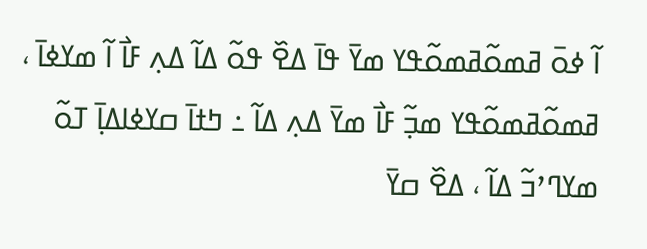ߊ߬ ߦߋ߫ ߥߘߋ߬ߥߘߋ߬ߟߌ ߘߌ߫ ߟߊ߫ ߡߐ߰ ߟߋ߬ ߡߊ߬ ߡߍ߲ ߓߊ߯ ߊ߬ ߘߌߦߊ߫ ، ߥߘߋ߬ߥߘߋ߬ߟߌ ߘߏ߲߬ ߓߊ߯ ߘߌ߫ ߡߍ߲ ߡߊ߬ ߸ ߤߙߊ߫ ߛߌߦߊߡߊ߲߫ ߠߋ߬ ߘߌߣߴߏ߬ ߡߊ߬ ، ߡߐ߰ ߛߌ߫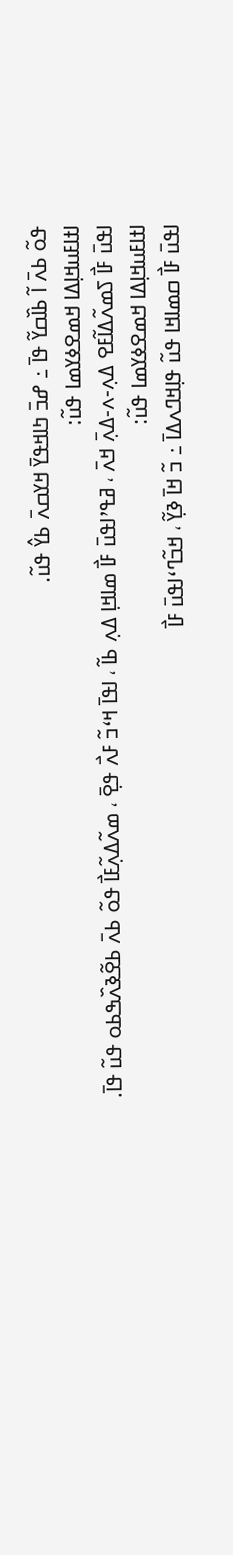ߟߋ߬ ߕߍ߫ ߊ߬ ߕߊ߰ߛߌ߬ ߟߊ߫ ߸ ߝߏ߫ ߤߊߞߟߌ߫ ߞߌߛߍ߫ ߕߌ߮ ߟߎ߬.
ߊߙߊߓߎߞߊ߲ߡߊ ߞߘߐߦߌߘߊ ߟߎ߬:
ߊߟߎ߫ ߓߊ߯ ߖߘߍ߬ߡߊ߬ߓߐ ߡߍ߲-ߍ-ߡߍ߲߫ ߞߍ߫ ، ߥߟߴߊߟߎ߫ ߓߊ߯ ߘߊߞߊ߲ ߡߍ߲ ߕߊ߬ ، ߊߟߊ߫ ߞߵߏ߬ ߓߍ߯ ߟߐ߲߫ ، ߘߍ߬ߡߍ߲߬ߓߊ߯ ߟߋ߬ ߕߍ߫ ߕߐ߬ߢߍ߰ߒߕߋ ߟߎ߬ ߟߊ߫.
ߊߙߊߓߎߞߊ߲ߡߊ ߞߘߐߦߌߘߊ ߟߎ߬:
ߊߟߎ߫ ߓߊ߯ ߛߘߊߞߊ ߟߎ߬ ߟߊ߲ߞߣߍߡߊ߫ ߸ ߏ߬ ߞߊ߫ ߢߌ߲߬ ، ߞߏ߬ߣߵߊߟߎ߫ ߓߊ߯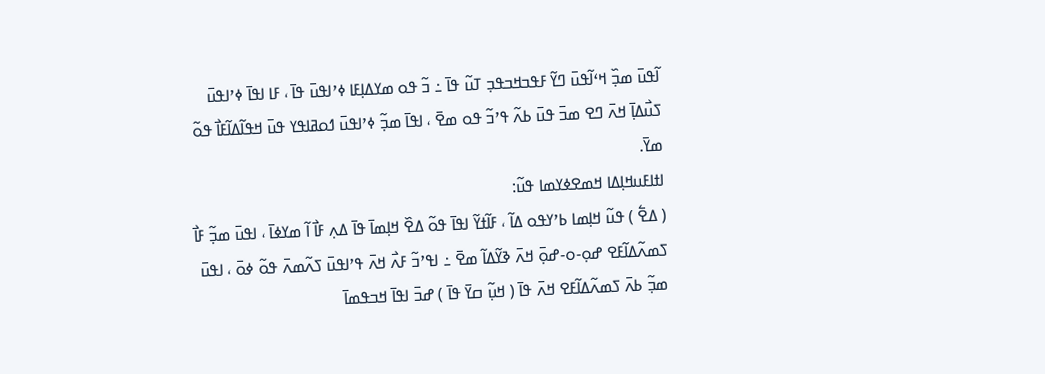ߊ߬ߟߎ߫ ߘߏ߲߰ ߞߵߊ߬ߟߎ߫ ߣߌ߬ ߓߟߏߞߏߟߏ߲ ߠߎ߬ ߟߊ߫ ߸ ߏ߬ ߟߋ ߘߌߡߊ߲ߓߊ ߦߴߊߟߎ߫ ߟߊ߫ ، ߓߊ ߊߟߊ߫ ߦߴߊߟߎ߫ ߖߎ߯ߡߊ߲߫ ߞߍ߫ ߣߐ ߘߏ߫ ߟߎ߫ ߕߍ߬ ߟߴߏ߬ ߟߋ ߘߐ߫ ، ߊߟߊ߫ ߘߏ߲߬ ߦߴߊߟߎ߫ ߗߋߥߊߟߌ ߟߎ߫ ߞߟߊ߬ߡߊ߬ߓߊ߯ ߟߋ߬ ߘߌ߫.
ߊߙߊߓߎߞߊ߲ߡߊ ߞߘߐߦߌߘߊ ߟߎ߬:
( ߡߐ߱ ) ߟߎ߬ ߞߊ߲ߘߊ ߕߴߌߟߋ ߡߊ߬ ، ߓߊ߬ߙߌ߬ ߊߟߊ߫ ߟߋ߬ ߡߐ߰ ߞߊ߲ߘߊ߫ ߟߊ߫ ߡߍ߲ ߓߊ߯ ߊ߬ ߘߌߦߊ߫ ، ߊߟߎ߫ ߘߏ߲߬ ߓߊ߯ ߖߘߍ߬ߡߊ߬ߓߐ ߝߋ߲-ߋ-ߝߋ߲߫ ߞߍ߫ ߢߌ߬ߡߊ߬ ߘߐ߫ ߸ ߊߟߴߏ߬ ߓߍ߯ ߞߍ߫ ߟߴߊߟߎ߫ ߖߍ߬ߘߍ߫ ߟߋ߬ ߦߋ߫ ، ߊߟߎ߫ ߘߏ߲߬ ߕߍ߫ ߖߘߍ߬ߡߊ߬ߓߐ ߞߍ߫ ߟߊ߫ ( ߞߎ߲߬ ߛߌ߫ ߟߊ߫ ) ߝߏ߫ ߊߟߊ߫ ߞߏߟߘߊ߫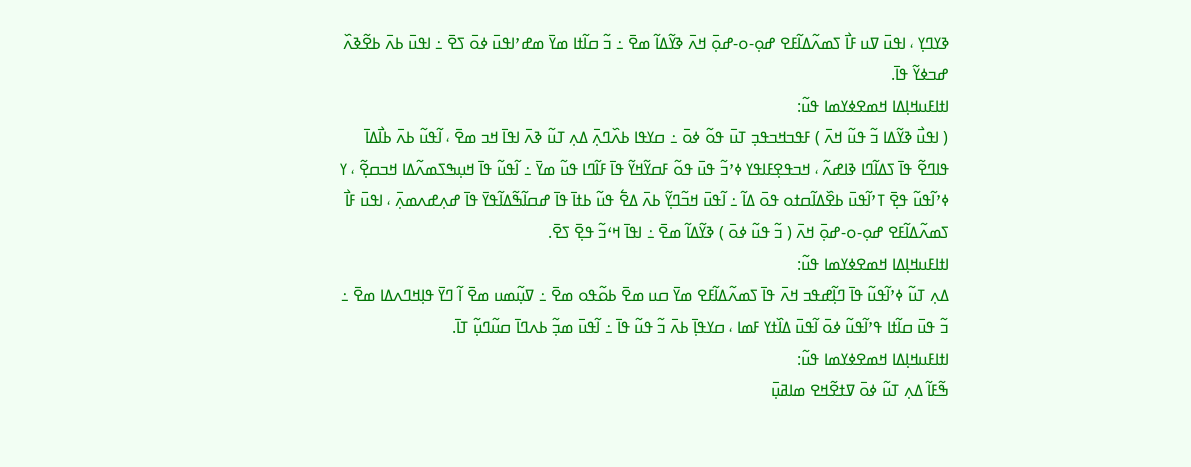ߢߌߣߌ߲ ، ߊߟߎ߫ ߜߎ ߓߊ߯ ߖߘߍ߬ߡߊ߬ߓߐ ߝߋ߲-ߋ-ߝߋ߲߫ ߞߍ߫ ߢߌ߬ߡߊ߬ ߘߐ߫ ߸ ߏ߬ ߛߊ߬ߙߊ ߘߌ߫ ߘߝߴߊߟߎ߫ ߦߋ߫ ߖߐ߫ ߸ ߊߟߎ߫ ߕߍ߫ ߕߐ߬ߢߍ߰ ߝߏߦߌ߬ ߟߊ߫.
ߊߙߊߓߎߞߊ߲ߡߊ ߞߘߐߦߌߘߊ ߟߎ߬:
( ߊߟߎ߯ ߢߌ߬ߡߊ ߏ߬ ߟߎ߬ ߞߍ߫ ) ߓߟߏߞߏߟߏ߲ ߠߎ߫ ߟߋ߬ ߦߋ߫ ߸ ߛߌߟߊ ߕߍ߰ߣߍ߲߫ ߡߍ߲ ߠߎ߬ ߢߍ߫ ߊߟߊ߫ ߞߏ ߘߐ߫ ، ߊ߬ߟߎ߬ ߕߍ߫ ߕߊ߯ߡߊ߫ ߟߊߣߐ߬ ߟߊ߫ ߖߡߊ߬ߣߊ ߢߊߝߍ߬ ، ߞߏߟߐ߲ߓߊߟߌ ߦߴߏ߬ ߟߎ߫ ߟߋ߬ ߓߛߌ߬ߞߌ߬ ߟߊ߫ ߓߊ߬ߣߊ ߟߎ߬ ߘߌ߫ ߸ ߊ߬ߟߎ߬ ߟߊ߫ ߞߎ߲ߒߖߘߍ߬ߡߊ ߞߏߛߐ߲߬ ، ߌ ߦߴߊ߬ߟߎ߬ ߟߐ߲߫ ߠߴߊ߬ߟߎ߫ ߕߐ߰ߡߊ߬ߛߙߋ ߟߋ߫ ߡߊ߬ ߸ ߊ߬ߟߎ߫ ߞߏ߬ߣߌ߲߬ ߕߍ߫ ߡߐ߱ ߟߎ߬ ߕߙߊ߫ ߟߊ߫ ߝߛߊ߬ߒ߬ߡߊ߬ߟߌ߫ ߟߊ߫ ߝߍ߲ߝߍߘߍ߲߫ ، ߊߟߎ߫ ߓߊ߯ ߖߘߍ߬ߡߊ߬ߓߐ ߝߋ߲-ߋ-ߝߋ߲߫ ߞߍ߫ ( ߏ߬ ߟߎ߬ ߦߋ߫ ) ߢߌ߬ߡߊ߬ ߘߐ߫ ߸ ߊߟߊ߫ ߞߵߏ߬ ߟߐ߲߫ ߖߐ߫.
ߊߙߊߓߎߞߊ߲ߡߊ ߞߘߐߦߌߘߊ ߟߎ߬:
ߡߍ߲ ߠߎ߬ ߦߴߊ߬ߟߎ߬ ߟߊ߫ ߣߊ߲߬ߝߟߏ ߞߍ߫ ߟߊ߫ ߖߘߍ߬ߡߊ߬ߓߐ ߘߌ߫ ߛߎ ߘߐ߫ ߕߋ߬ߟߋ ߘߐ߫ ߸ ߜߎ߲߬ߘߎ ߘߐ߫ ߊ߬ ߣߌ߫ ߟߊ߲ߞߣߍߡߊ ߘߐ߫ ߸ ߏ߬ ߟߎ߫ ߛߊ߬ߙߊ ߟߴߊ߬ߟߎ߬ ߦߋ߫ ߊ߬ߟߎ߫ ߡߊ߰ߙߌ ߓߘߊ ، ߛߌߟߊ߲߫ ߕߍ߫ ߏ߬ ߟߎ߬ ߟߊ߫ ߸ ߊ߬ߟߎ߫ ߘߏ߲߬ ߕߍߣߊ߫ ߛߎ߬ߣߎ߲߬ ߠߊ߫.
ߊߙߊߓߎߞߊ߲ߡߊ ߞߘߐߦߌߘߊ ߟߎ߬:
ߒ߬ߓߊ߬ ߡߍ߲ ߠߎ߬ ߦߋ߫ ߜߙߐ߬ߞߐ ߘߊߥߎ߲߫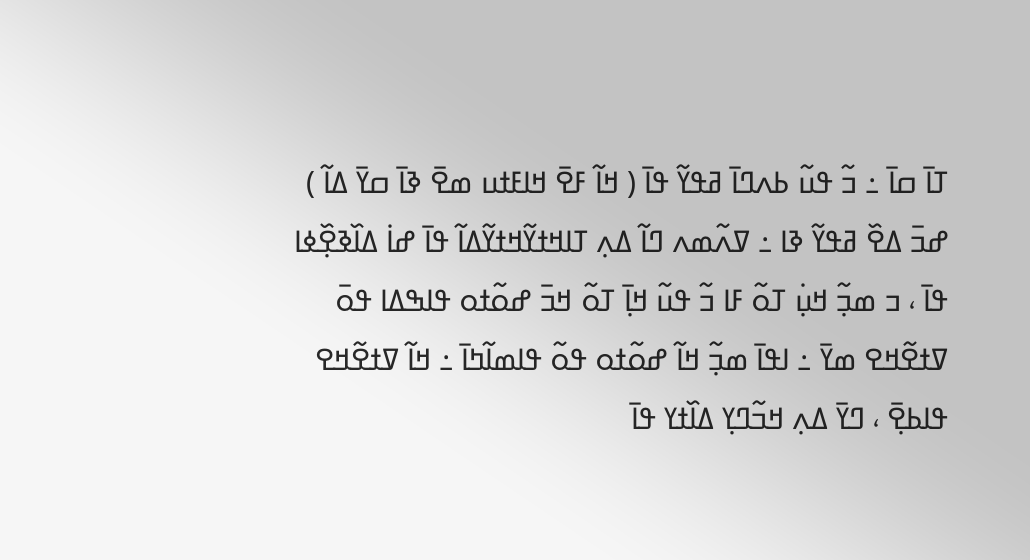ߠߊ߫ ߛߊ߫ ߸ ߏ߬ ߟߎ߬ ߕߍߣߊ߫ ߥߟߌ߬ ߟߊ߫ ( ߞߊ߬ ߓߐ߫ ߞߊߓߙߎ ߘߐ߫ ߢߊ߫ ߛߌ߫ ߡߊ߬ ) ߝߏ߫ ߡߐ߰ ߥߟߌ߬ ߢߊ ߸ ߜߍ߬ߘߍ ߣߊ߬ ߡߍ߲ ߠߊߞߙߌ߬ߞߙߌ߬ߡߊ߬ ߟߊ߫ ߝߊ߭ ߡߊ߰ߢߐ߲߰ߦߊ ߟߊ߫ ، ߏ ߘߏ߲߬ ߞߎ߲߭ ߠߋ߬ ߓߊ ߏ߬ ߟߎ߬ ߞߊ߲߫ ߠߋ߬ ߞߏ߫ ߝߋ߬ߙߋ ߟߊߒߡߊ ߟߋ߫ ߜߙߐ߬ߞߐ ߘߌ߫ ߸ ߊߟߊ߫ ߘߏ߲߬ ߞߊ߬ ߝߋ߬ߙߋ ߟߋ߬ ߟߊߘߊ߬ߤߊ߫ ߸ ߞߊ߬ ߜߙߐ߬ߞߐ ߟߊߕߐ߲߫ ، ߣߌ߫ ߡߍ߲ ߞߏ߬ߣߌ߲ ߡߊ߰ߙߌ ߟߊ߫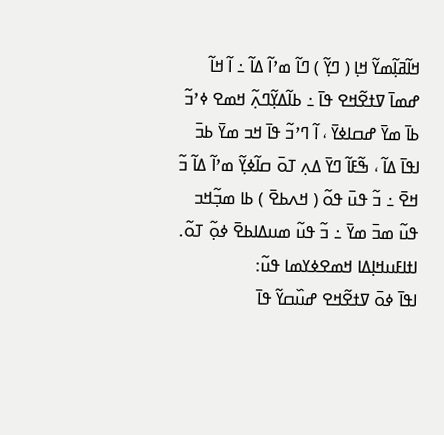ߞߊ߬ߥߊ߲߬ߘߌ߬ ߞߊ߲ ( ߣߌ߲߬ ) ߣߊ߬ ߘߴߊ߬ ߡߊ߬ ߸ ߊ߬ ߞߊ߬ ߝߘߊ߫ ߜߙߐ߬ߞߐ ߟߊ߫ ߸ ߕߊ߬ߡߌ߲߬ߣߍ߲߬ ߞߘߐ ߦߴߏ߬ ߕߊ߫ ߘߌ߫ ߝߛߊߦߌ߫ ، ߊ߬ ߣߴߏ߬ ߟߊ߫ ߞߏ ߘߌ߫ ߕߏ߫ ߊߟߊ߫ ߡߊ߬ ، ߒ߬ߓߊ߬ ߣߌ߫ ߡߍ߲ ߠߋ߫ ߛߊ߬ߦߌ߲߬ ߘߴߊ߬ ߡߊ߬ ߏ߬ ߞߐ߫ ߸ ߏ߬ ߟߎ߫ ߟߋ߬ ( ߞߍߕߐ߫ ) ߕߊ ߘߏ߲߬ߞߏ ߟߎ߬ ߘߏ߫ ߘߌ߫ ߸ ߏ߬ ߟߎ߬ ߘߎߡߊߕߐ߫ ߦߋ߲߬ ߠߋ߬.
ߊߙߊߓߎߞߊ߲ߡߊ ߞߘߐߦߌߘߊ ߟߎ߬:
ߊߟߊ߫ ߦߋ߫ ߜߙߐ߬ߞߐ ߝߎ߰ߛߌ߬ ߟߊ߫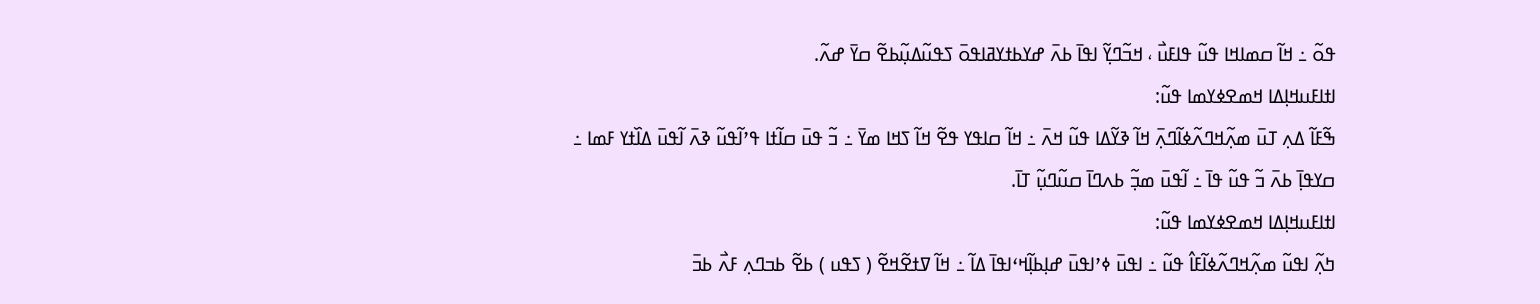ߟߋ߬ ߸ ߞߊ߬ ߛߘߊߞߊ ߟߎ߬ ߟߊߓߎ߯ ، ߞߏ߬ߣߌ߲߬ ߊߟߊ߫ ߕߍ߫ ߝߌߕߙߌߥߊߟߋ߫ ߖߟߎ߬ߡߎ߲߬ߕߐ߬ ߛߌ߫ ߝߍ߬.
ߊߙߊߓߎߞߊ߲ߡߊ ߞߘߐߦߌߘߊ ߟߎ߬:
ߒ߬ߓߊ߬ ߡߍ߲ ߠߎ߫ ߘߍ߲߬ߞߣߍ߬ߦߊ߬ߣߍ߲߫ ߞߊ߬ ߢߌ߬ߡߊ ߟߎ߬ ߞߍ߫ ߸ ߞߊ߬ ߛߊߟߌ ߟߐ߬ ߞߊ߬ ߖߞߊ ߘߌ߫ ߸ ߏ߬ ߟߎ߫ ߛߊ߬ߙߊ ߟߴߊ߬ߟߎ߬ ߢߍ߫ ߊ߬ߟߎ߫ ߡߊ߰ߙߌ ߓߘߊ ߸ ߛߌߟߊ߲߫ ߕߍ߫ ߏ߬ ߟߎ߬ ߟߊ߫ ߸ ߊ߬ߟߎ߫ ߘߏ߲߬ ߕߍߣߊ߫ ߛߎ߬ߣߎ߲߬ ߠߊ߫.
ߊߙߊߓߎߞߊ߲ߡߊ ߞߘߐߦߌߘߊ ߟߎ߬:
ߤߍ߲߬ ߊߟߎ߬ ߘߍ߲߬ߞߣߍ߬ߦߊ߬ߓߊ߮ ߟߎ߬ ߸ ߊߟߎ߫ ߦߴߊߟߎ߫ ߝߊ߲ߕߊ߲߬ߞߵߊߟߊ߫ ߡߊ߬ ߸ ߞߊ߬ ߜߙߐ߬ߞߐ߬ ( ߖߟߎ ) ߕߐ߬ ߕߏߣߍ߲ ߓߍ߯ ߕߏ߫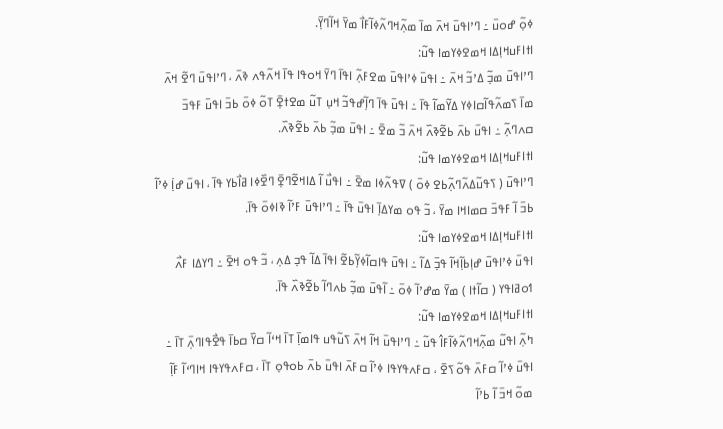ߦߋ߲߬ ߝߋߎ߫ ߸ ߣߴߊߟߎ߫ ߞߍ߫ ߘߊ߫ ߘߍ߲߬ߞߣߍ߬ߦߊ߬ߓߊ߯ ߘߌ߫ ߞߊ߬ߣߌ߲߫.
ߊߙߊߓߎߞߊ߲ߡߊ ߞߘߐߦߌߘߊ ߟߎ߬:
ߣߴߊߟߎ߫ ߘߏ߲߬ ߡߴߏ߬ ߞߍ߫ ߸ ߊߟߎ߫ ߦߴߊߟߎ߫ ߘߐߓߍ߲߬ ߊߟߊ߫ ߣߌ߫ ߞߋߟߊ ߟߊ߫ ߞߍ߬ߟߍ ߢߍ߫ ، ߣߴߊߟߎ߫ ߣߐ߬ ߞߍ߫ ߘߊ߫ ߖߘߍ߬ߟߊ߬ߛߊߦߌ ߡߌ߬ߘߊ߬ ߟߊ߫ ߸ ߊߟߎ߫ ߟߊ߫ ߣߊ߲߬ߝߟߏ߬ ߞߎ߲ ߠߎ߬ ߘߐߙߐ߲߫ ߠߋ߬ ߦߋ߫ ߕߏ߫ ߊߟߎ߫ ߓߟߏ߫ ߛߍߣߍ߲߬ ߸ ߊߟߎ߫ ߕߍ߫ ߕߐ߬ߢߍ߰ ߞߍ߫ ߏ߬ ߘߐ߫ ߸ ߊߟߎ߫ ߘߏ߲߬ ߕߍ߫ ߕߐ߬ߢߍ߰.
ߊߙߊߓߎߞߊ߲ߡߊ ߞߘߐߦߌߘߊ ߟߎ߬:
ߣߴߊߟߎ߫ ( ߖߟߎ߬ߡߍ߬ߣߍ߲߬ߕߐ ߦߋ߫ ) ߜߟߍ߬ߦߊ ߘߐ߫ ߸ ߊߟߎ߯ ߊ߬ ߡߊߞߐ߬ߣߐ߲߫ ߣߐ߰ߦߊ ߥߊ߯ߕߌ ߟߊ߫ ، ߊߟߎ߫ ߝߊ߲߭ ߦߴߊ߬ ߕߏ߫ ߊ߬ ߓߟߏ߫ ߛߘߊߞߊ ߘߌ߫ ، ߏ߬ ߟߋ ߘߌߡߊ߲߫ ߊߟߎ߫ ߟߊ߫ ߸ ߣߴߊߟߎ߫ ߓߴߊ߬ ߢߊߦߋ߫ ߟߊ߫.
ߊߙߊߓߎߞߊ߲ߡߊ ߞߘߐߦߌߘߊ ߟߎ߬:
ߊߟߎ߫ ߦߴߊߟߎ߫ ߝߊ߲ߕߊ߲߬ߞߊ߬ ߟߏ߲߫ ߡߊ߬ ߸ ߊߟߎ߫ ߟߊߛߊ߬ߦߌ߲߬ߕߐ߬ ߊߟߊ߫ ߡߊ߬ ߟߏ߲ ߡߍ߲ ، ߏ߬ ߟߋ ߞߐ߫ ߸ ߣߌߡߊ ߓߍ߯ ߗߋߥߊߟߌ ( ߛߊ߬ߙߊ ) ߘߌ߫ ߘߝߴߊ߬ ߦߋ߫ ߸ ߊ߬ߟߎ߫ ߘߏ߲߬ ߕߍߣߊ߬ ߕߐ߬ߢߍ߰ ߟߊ߫.
ߊߙߊߓߎߞߊ߲ߡߊ ߞߘߐߦߌߘߊ ߟߎ߬:
ߤߍ߲߬ ߊߟߎ߬ ߘߍ߲߬ߞߣߍ߬ߦߊ߬ߓߊ߮ ߟߎ߬ ߸ ߣߴߊߟߎ߫ ߞߊ߬ ߞߍ߫ ߖߎ߬ߟߎ ߟߊߘߊ߲߫ ߠߊ߫ ߞߵߊ߬ ߛߌ߰ ߛߕߊ߫ ߟߐ߯ߟߊߣߍ߲߫ ߠߊ߫ ߸ ߊߟߎ߫ ߦߴߊ߬ ߛߓߍ߫ ߟߋ߬ ߖߐ߫ ، ߛߓߍߟߌߟߊ ߦߴߊ߬ ߛߓߍ߫ ߊߟߎ߫ ߕߍ߫ ߕߋߟߋ߲ ߠߊ߫ ، ߛߓߍߟߌߟߊ ߞߊߣߵߊ߬ ߓߊ߲߬ ߘߋ߬ ߞߏ߫ ߊ߬ ߕߴߊ߬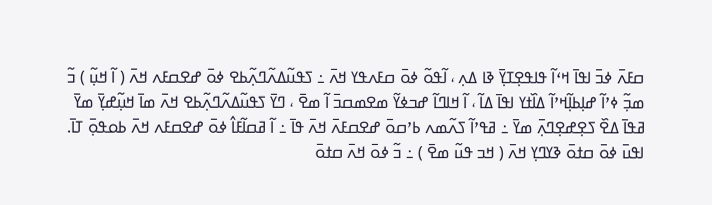ߛߓߍ߫ ߦߏ߫ ߊߟߊ߫ ߞߵߊ߬ ߟߊߟߐ߲ߠߌ߲߫ ߢߊ ߡߍ߲ ، ߊ߬ߟߋ߬ ߦߋ߫ ߛߓߍߟߌ ߞߍ߫ ߸ ߖߟߎ߬ߡߍ߬ߣߍ߲߬ߕߐ ߦߋ߫ ߝߐߛߓߍ ߞߍ߫ ( ߊ߬ ߞߎ߲߬ ) ߏ߬ ߘߏ߲߬ ߦߴߊ߬ ߝߊ߲ߕߊ߲߬ߞߴߊ߬ ߡߊ߰ߙߌ ߊߟߊ߫ ߡߊ߬ ، ߊ߬ ߞߊߣߊ߬ ߝߏߦߌ߬ ߘߐߘߛߏ߫ ߊ߬ ߘߐ߫ ، ߣߌ߫ ߖߟߎ߬ߡߍ߬ߣߍ߲߬ߕߐ ߞߍ߫ ߘߊ߫ ߞߎ߲߬ߝߌ߲߫ ߘߌ߫ ߥߟߊ߫ ߡߐ߰ ߖߐ߲ߝߐ߲ߣߍ߲߫ ߘߌ߫ ߸ ߥߟߴߊ߬ ߖߍ߬ߘߍ ߕߴߛߋ߫ ߝߐߛߓߍ߫ ߞߍ߫ ߟߊ߫ ߸ ߊ߬ ߥߛߊ߬ߓߊ߮ ߦߋ߫ ߝߐߛߓߍ ߞߍ߫ ߕߋߟߋ߲߫ ߠߊ߫. ߊߟߎ߫ ߦߋ߫ ߛߙߋ߫ ߢߌߣߌ߲ ߞߍ߫ ( ߞߏ ߟߎ߬ ߘߐ߫ ) ߸ ߏ߬ ߦߋ߫ ߞߍ߫ ߛߙߋ߫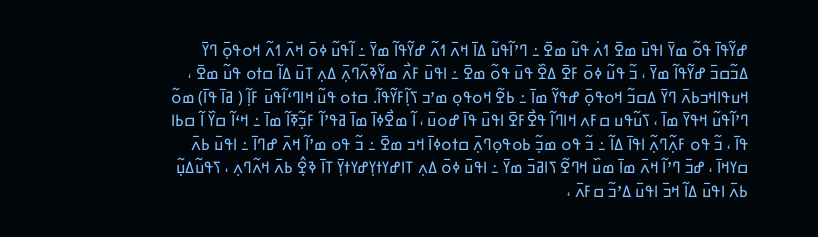ߝߌ߬ߟߊ߫ ߟߋ߬ ߘߌ߫ ߊߟߎ߫ ߘߐ߫ ߗߍ߭ ߟߎ߬ ߘߐ߫ ߸ ߣߴߊ߬ߟߎ߬ ߡߊ߫ ߞߍ߫ ߗߍ߬ ߝߌ߬ߟߊ߬ ߘߌ߫ ߸ ߊ߬ߟߎ߬ ߦߋ߫ ߞߍ߫ ߗߍ߬ ߞߋߟߋ߲߫ ߣߌ߫ ߡߏ߬ߛߏ߫ ߝߌ߬ߟߊ߬ ߘߌ߫ ، ߏ߬ ߟߎ߬ ߦߋ߫ ߓߐ߫ ߡߐ߰ ߟߎ߫ ߟߋ߬ ߘߐ߫ ߸ ߊߟߎ߫ ߓߍ߯ ߘߌ߬ߢߍ߬ߣߍ߲߫ ߡߍ߲ ߠߎ߫ ߡߊ߬ ߛߙߋ ߟߎ߬ ߘߐ߫ ، ߞߎߟߊߞߏߕߍ߫ ߣߌ߫ ߡߛߏ߬ ߞߋߟߋ߲߫ ߝߟߌ߬ ߘߊ߫ ߸ ߕߐ߬ ߞߋߟߋ߲ ߘߴߏ ߖߊ߲߬ߓߌ߬ߟߊ߬. ߛߙߋ ߟߎ߬ ߞߊߣߵߊ߬ߟߎ߫ ߓߊ߲߬ ( ߥߊ߫ ߟߊ߫) ߘߋ߬ ߣߴߊ߬ߟߎ߬ ߞߟߌ߫ ߘߊ߫ ، ߖߎ߬ߟߎ ߛߓߍ ߞߊߣߊ߬ ߟߐ߯ߓߐ߫ ߊߟߎ߫ ߟߊ߫ ߝߋߎ߫ ، ߊ߬ ߘߐ߯ߦߊ߫ ߘߊ߫ ߥߟߴߊ߬ ߓߏ߲߬ߧߊ߬ ߘߊ߫ ߸ ߞߵߊ߬ ߛߌ߰ ߊ߬ ߛߕߊ ߟߊ߫ ، ߏ߬ ߟߋ ߓߍ߲߬ߣߍ߲߬ ߊߟߊ߫ ߡߊ߬ ߸ ߏ߬ ߟߋ ߘߏ߲߬ ߕߋߟߋ߲ߣߍ߲߫ ߛߙߋߦߊ߫ ߞߏ ߘߐ߫ ߸ ߏ߬ ߟߋ ߘߴߊ߬ ߞߍ߫ ߝߣߊ߫ ߸ ߊߟߎ߫ ߕߍ߫ ߛߌߞߊ߫ ، ߝߏ߫ ߣߴߊ߬ ߞߍ߫ ߘߊ߫ ߘߎ߰ ߞߣߐ߬ ߖߊߥߏ߫ ߘߌ߫ ߸ ߊߟߎ߫ ߦߋ߫ ߡߍ߲ ߠߊߝߌߙߌ߲ߝߌߙߌ߲߫ ߠߊ߫ ߢߐ߲߮ ߕߍ߫ ߞߍ߬ߣߍ߲ ، ߖߟߎ߬ߡߎ߲߬ ߕߍ߫ ߊߟߎ߫ ߡߊ߬ ߞߏ߫ ߊߟߎ߫ ߡߴߏ߬ ߛߓߍ߫ ،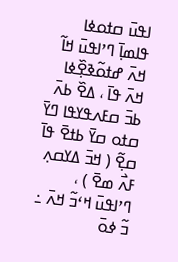ߊߟߎ߫ ߛߙߋߦߊ ߟߊߘߊ߲߫ ߣߴߊߟߎ߫ ߞߊ߬ ߞߍ߫ ߝߙߋ߬ߢߐ߲߰ߦߊ ߞߍ߫ ߟߊ߫ ، ߡߐ߰ ߕߍ߫ ߕߏ߫ ߛߓߍߟߌߟߊ ߣߌ߫ ߛߙߋ ߛߌ߫ ߕߙߐ߫ ߟߊ߫ ߛߐ߲߬ ( ߞߏ߫ ߡߌߛߍ߲ ߓߍ߯ ߘߐ߫ ) ، ߣߴߊߟߎ߫ ߞߵߏ߬ ߞߍ߫ ߸ ߏ߬ ߦߋ߫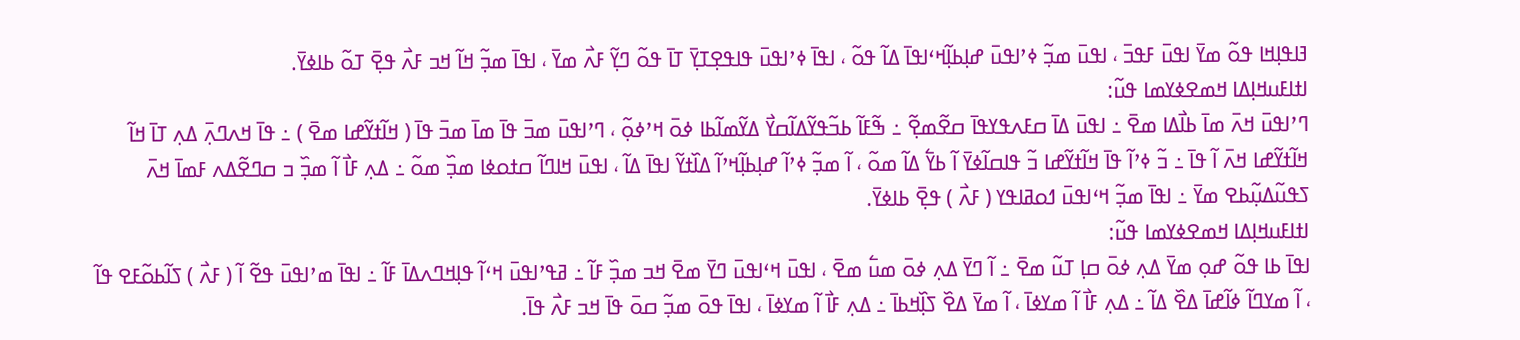ߔߊߟߊ߲ߞߊ ߟߋ߬ ߘߌ߫ ߊߟߎ߫ ߓߟߏ߫ ، ߊߟߎ߫ ߘߏ߲߬ ߦߴߊߟߎ߫ ߝߊ߲ߕߊ߲߬ߞߵߊߟߊ߫ ߡߊ߬ ߟߋ߬ ، ߊߟߊ߫ ߦߴߊߟߎ߫ ߟߊߟߐ߲ߠߌ߲߫ ߠߊ߫ ߟߋ߬ ߣߌ߲߬ ߓߍ߯ ߘߌ߫ ، ߊߟߊ߫ ߘߏ߲߬ ߞߊ߬ ߞߏ ߓߍ߯ ߟߐ߲߫ ߠߋ߬ ߕߊߦߌ߫.
ߊߙߊߓߎߞߊ߲ߡߊ ߞߘߐߦߌߘߊ ߟߎ߬:
ߣߴߊߟߎ߫ ߞߍ߫ ߘߊ߫ ߕߊ߯ߡߊ ߘߐ߫ ߸ ߊߟߎ߫ ߡߊ߫ ߛߓߍߟߌߟߊ߫ ߛߐ߬ߘߐ߲߬ ߸ ߒ߬ߓߊ߬ ߕߏ߬ߟߌ߬ߡߊ߬ߛߌ߯ ߡߌ߬ߘߊ߬ߕߊ ߦߋ߫ ߞߴߦߋ߲߬ ، ߣߴߊߟߎ߫ ߘߏ߫ ߟߊ߫ ߘߊ߫ ߘߏ߫ ߟߊ߫ ( ߞߊ߬ߙߌ߬ߝߊ ߘߐ߫ ) ߸ ߟߊ߫ ߞߍߣߍ߲߫ ߡߍ߲ ߠߊ߫ ߞߊ߬ ߞߊ߬ߙߌ߬ߝߊ ߞߍ߫ ߊ߬ ߟߊ߫ ߸ ߏ߬ ߦߴߊ߬ ߟߊ߫ ߞߊ߬ߙߌ߬ߝߊ ߏ߬ ߟߊߛߊ߬ߦߌ߫ ߊ߬ ߕߌ߱ ߡߊ߬ ߘߋ߬ ، ߊ߬ ߘߏ߲߬ ߦߴߊ߬ ߝߊ߲ߕߊ߲߬ߞߴߊ߬ ߡߊ߰ߙߌ߬ ߊߟߊ߫ ߡߊ߬ ، ߊߟߎ߫ ߞߊߣߊ߬ ߛߙߋߦߊ ߘߏ߲߰ ߘߋ߬ ߸ ߡߍ߲ ߓߊ߯ ߊ߬ ߘߏ߲߰ ߏ ߛߣߐ߬ߡߍ ߓߘߊ߫ ߞߍ߫ ߖߟߎ߬ߡߎ߲߬ߕߐ ߘߌ߫ ߸ ߊߟߊ߫ ߘߏ߲߬ ߞߵߊߟߎ߫ ߗߋߥߊߟߌ ( ߓߍ߯ ) ߟߐ߲߫ ߕߊߦߌ߫.
ߊߙߊߓߎߞߊ߲ߡߊ ߞߘߐߦߌߘߊ ߟߎ߬:
ߊߟߊ߫ ߕߊ ߟߋ߬ ߝߋ߲ ߘߌ߫ ߡߍ߲ ߦߋ߫ ߛߊ߲ ߠߎ߬ ߘߐ߫ ߸ ߊ߬ ߣߌ߫ ߡߍ߲ ߦߋ߫ ߘߎ߱ ߘߐ߫ ، ߊߟߎ߫ ߞߵߊߟߎ߫ ߣߌ߫ ߘߐ߫ ߞߏ ߘߏ߲߰ ߓߊ߬ ߸ ߥߟߴߊߟߎ߫ ߞߵߊ߬ ߟߊ߲ߞߣߍߡߊ߫ ߓߊ߬ ߸ ߊߟߊ߫ ߘߴߊߟߎ߫ ߟߐ߬ ߊ߬ ( ߓߍ߯ ) ߖߊ߬ߕߋ߬ߓߐ ߟߊ߬ ، ߊ߬ ߘߌߣߊ߬ ߦߊ߬ߝߊ߫ ߡߐ߰ ߡߊ߬ ߸ ߡߍ߲ ߓߊ߯ ߊ߬ ߘߌߦߊ߫ ، ߊ߬ ߘߌ߫ ߡߐ߰ ߖߊ߲߰ߞߕߊ߫ ߸ ߡߍ߲ ߓߊ߯ ߊ߬ ߘߌߦߊ߫ ، ߊߟߊ߫ ߟߋ߫ ߘߏ߲߬ ߛߋ߫ ߟߊ߫ ߞߏ ߓߍ߯ ߟߊ߫.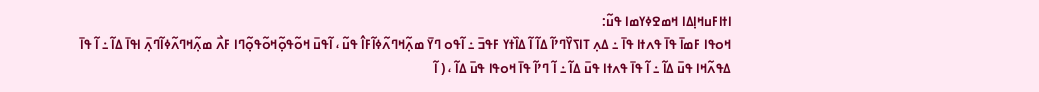ߊߙߊߓߎߞߊ߲ߡߊ ߞߘߐߦߌߘߊ ߟߎ߬:
ߞߋߟߊ ߓߘߊ߫ ߟߊ߫ ߟߍߙߊ ߟߊ߫ ߸ ߡߍ߲ ߠߊߖߌ߰ߣߴߊ߬ ߡߊ߬ ߊ߬ ߡߊ߰ߙߌ ߓߟߏ߫ ߸ ߊ߬ߟߋ ߣߌ߫ ߘߍ߲߬ߞߣߍ߬ߦߊ߬ߓߊ߮ ߟߎ߬ ، ߊ߬ߟߎ߫ ߞߋ߬ߟߋ߲߬ߞߋ߬ߟߋ߲߬ߣߊ ߓߍ߯ ߘߍ߲߬ߞߣߍ߬ߦߊ߬ߣߍ߲߫ ߊߟߊ߫ ߡߊ߬ ߸ ߊ߬ ߟߊ߫ ߡߟߍ߬ߞߊ ߟߎ߫ ߡߊ߬ ߸ ߊ߬ ߟߊ߫ ߟߍߙߊ ߟߎ߫ ߡߊ߬ ߸ ߊ߬ ߣߴߊ߬ ߟߊ߫ ߞߋߟߊ ߟߎ߫ ߡߊ߬ ، ( ߊ߬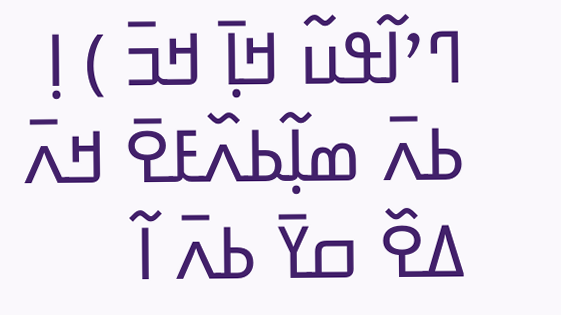ߣߴߊ߬ߟߎ߬ ߞߊ߲߫ ߞߏ߫ ) ߊ߲ ߕߍ߫ ߘߊ߲߬ߕߍ߰ߓߐ߫ ߞߍ߫ ߡߐ߰ ߛߌ߫ ߕߍ߫ ߊ߬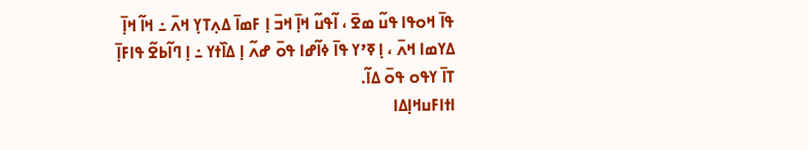ߟߊ߫ ߞߋߟߊ ߟߎ߬ ߘߐ߫ ، ߊ߬ߟߎ߬ ߞߊ߲߫ ߞߏ߫ ߊ߲ ߓߘߊ߫ ߡߍ߲ߠߌ߲ ߞߍ߫ ߸ ߞߊ߬ ߞߊ߲߫ ߡߌߘߊ ߞߍ߫ ، ߊ߲ ߧߴߌ ߟߊ߫ ߦߊ߬ߝߊ ߟߋ߫ ߝߍ߬ ߊ߲ ߡߊ߰ߙߌ ߸ ߊ߲ ߣߊ߬ߕߐ߬ ߟߊߓߊ߲߫ ߠߊ߫ ߌߟߋ ߟߋ߫ ߡߊ߬.
ߊߙߊߓߎߞߊ߲ߡߊ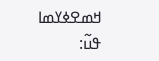ߞߘߐߦߌߘߊ ߟߎ߬: